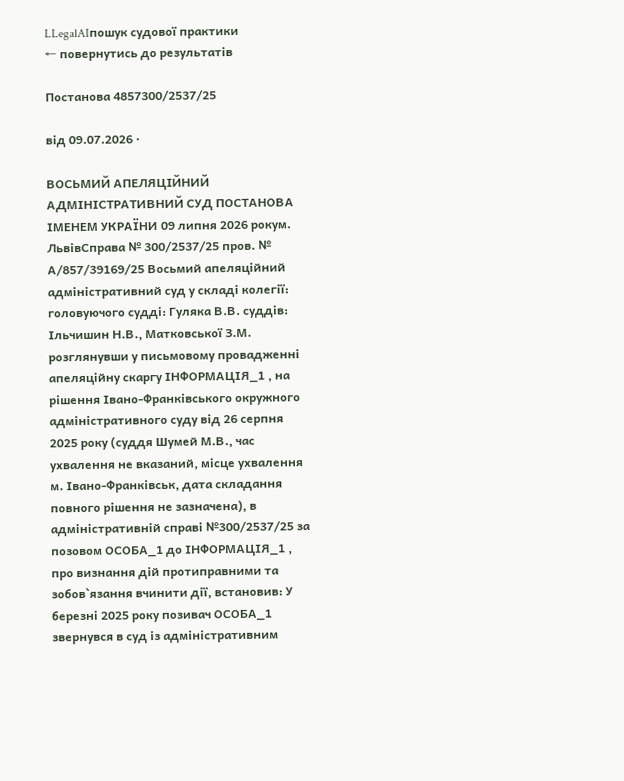LLegalAIпошук судової практики
← повернутись до результатів

Постанова 4857300/2537/25

від 09.07.2026 ·

ВОСЬМИЙ АПЕЛЯЦІЙНИЙ АДМІНІСТРАТИВНИЙ СУД ПОСТАНОВА ІМЕНЕМ УКРАЇНИ 09 липня 2026 рокум. ЛьвівСправа № 300/2537/25 пров. № А/857/39169/25 Восьмий апеляційний адміністративний суд у складі колегії: головуючого судді: Гуляка В.В. суддів: Ільчишин Н.В., Матковської З.М. розглянувши у письмовому провадженні апеляційну скаргу ІНФОРМАЦІЯ_1 , на рішення Івано-Франківського окружного адміністративного суду від 26 серпня 2025 року (суддя Шумей М.В., час ухвалення не вказаний, місце ухвалення м. Івано-Франківськ, дата складання повного рішення не зазначена), в адміністративній справі №300/2537/25 за позовом ОСОБА_1 до ІНФОРМАЦІЯ_1 , про визнання дій протиправними та зобов`язання вчинити дії, встановив: У березні 2025 року позивач ОСОБА_1 звернувся в суд із адміністративним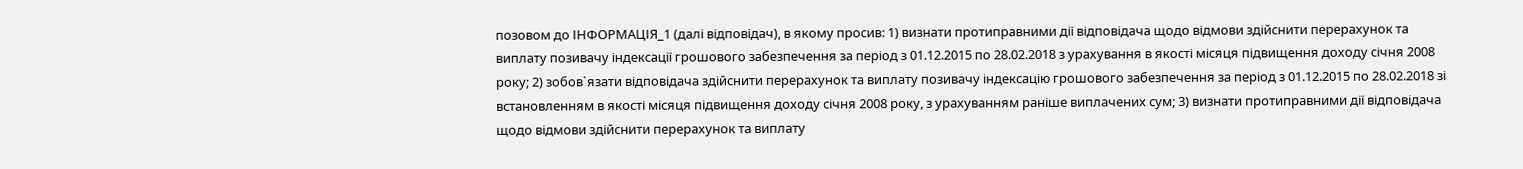позовом до ІНФОРМАЦІЯ_1 (далі відповідач), в якому просив: 1) визнати протиправними дії відповідача щодо відмови здійснити перерахунок та виплату позивачу індексації грошового забезпечення за період з 01.12.2015 по 28.02.2018 з урахування в якості місяця підвищення доходу січня 2008 року; 2) зобов`язати відповідача здійснити перерахунок та виплату позивачу індексацію грошового забезпечення за період з 01.12.2015 по 28.02.2018 зі встановленням в якості місяця підвищення доходу січня 2008 року, з урахуванням раніше виплачених сум; 3) визнати протиправними дії відповідача щодо відмови здійснити перерахунок та виплату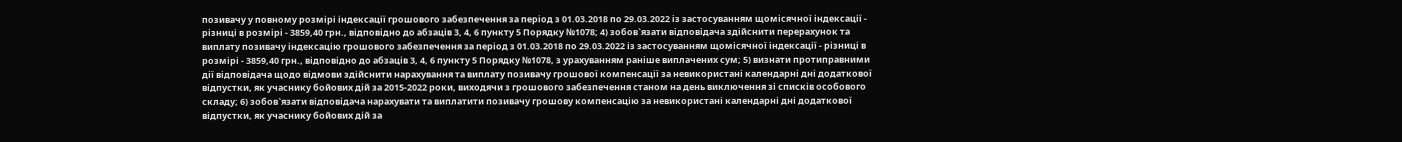позивачу у повному розмірі індексації грошового забезпечення за період з 01.03.2018 по 29.03.2022 із застосуванням щомісячної індексації - різниці в розмірі - 3859,40 грн., відповідно до абзаців 3, 4, 6 пункту 5 Порядку №1078; 4) зобов`язати відповідача здійснити перерахунок та виплату позивачу індексацію грошового забезпечення за період з 01.03.2018 по 29.03.2022 із застосуванням щомісячної індексації - різниці в розмірі - 3859,40 грн., відповідно до абзаців 3, 4, 6 пункту 5 Порядку №1078, з урахуванням раніше виплачених сум; 5) визнати протиправними дії відповідача щодо відмови здійснити нарахування та виплату позивачу грошової компенсації за невикористані календарні дні додаткової відпустки, як учаснику бойових дій за 2015-2022 роки, виходячи з грошового забезпечення станом на день виключення зі списків особового складу; 6) зобов`язати відповідача нарахувати та виплатити позивачу грошову компенсацію за невикористані календарні дні додаткової відпустки, як учаснику бойових дій за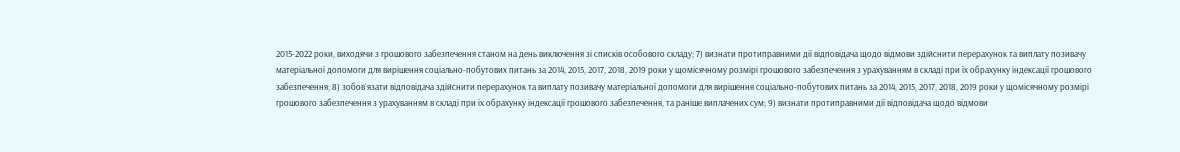2015-2022 роки, виходячи з грошового забезпечення станом на день виключення зі списків особового складу; 7) визнати протиправними дії відповідача щодо відмови здійснити перерахунок та виплату позивачу матеріальної допомоги для вирішення соціально-побутових питань за 2014, 2015, 2017, 2018, 2019 роки у щомісячному розмірі грошового забезпечення з урахуванням в складі при їх обрахунку індексації грошового забезпечення; 8) зобов`язати відповідача здійснити перерахунок та виплату позивачу матеріальної допомоги для вирішення соціально-побутових питань за 2014, 2015, 2017, 2018, 2019 роки у щомісячному розмірі грошового забезпечення з урахуванням в складі при їх обрахунку індексації грошового забезпечення, та раніше виплачених сум; 9) визнати протиправними дії відповідача щодо відмови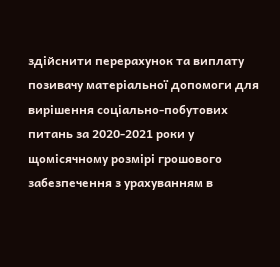здійснити перерахунок та виплату позивачу матеріальної допомоги для вирішення соціально-побутових питань за 2020-2021 роки у щомісячному розмірі грошового забезпечення з урахуванням в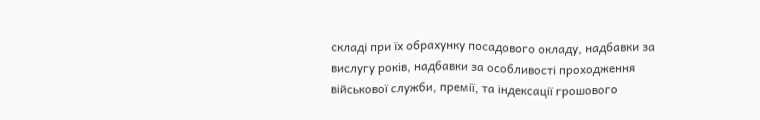складі при їх обрахунку посадового окладу, надбавки за вислугу років, надбавки за особливості проходження військової служби, премії, та індексації грошового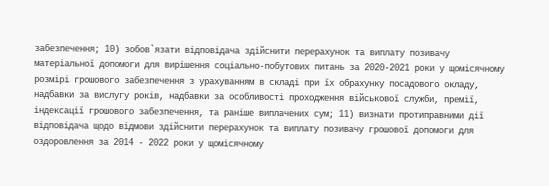забезпечення; 10) зобов`язати відповідача здійснити перерахунок та виплату позивачу матеріальної допомоги для вирішення соціально-побутових питань за 2020-2021 роки у щомісячному розмірі грошового забезпечення з урахуванням в складі при їх обрахунку посадового окладу, надбавки за вислугу років, надбавки за особливості проходження військової служби, премії, індексації грошового забезпечення, та раніше виплачених сум; 11) визнати протиправними дії відповідача щодо відмови здійснити перерахунок та виплату позивачу грошової допомоги для оздоровлення за 2014 - 2022 роки у щомісячному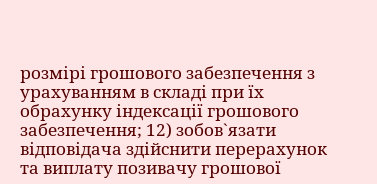розмірі грошового забезпечення з урахуванням в складі при їх обрахунку індексації грошового забезпечення; 12) зобов`язати відповідача здійснити перерахунок та виплату позивачу грошової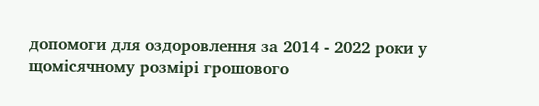допомоги для оздоровлення за 2014 - 2022 роки у щомісячному розмірі грошового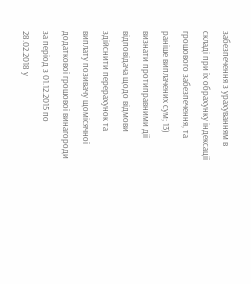забезпечення з урахуванням в складі при їх обрахунку індексації грошового забезпечення, та раніше виплачених сум; 13) визнати протиправними дії відповідача щодо відмови здійснити перерахунок та виплату позивачу щомісячної додаткової грошової винагороди за період з 01.12.2015 по 28.02.2018 у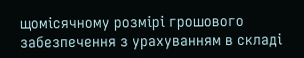щомісячному розмірі грошового забезпечення з урахуванням в складі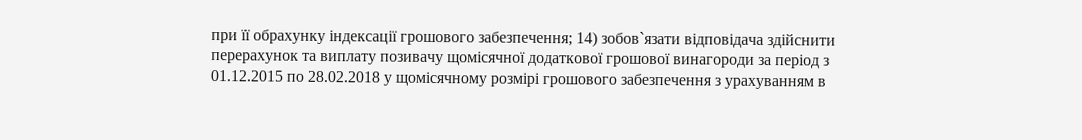при її обрахунку індексації грошового забезпечення; 14) зобов`язати відповідача здійснити перерахунок та виплату позивачу щомісячної додаткової грошової винагороди за період з 01.12.2015 по 28.02.2018 у щомісячному розмірі грошового забезпечення з урахуванням в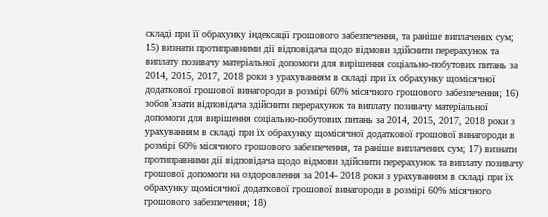складі при її обрахунку індексації грошового забезпечення, та раніше виплачених сум; 15) визнати протиправними дії відповідача щодо відмови здійснити перерахунок та виплату позивачу матеріальної допомоги для вирішення соціально-побутових питань за 2014, 2015, 2017, 2018 роки з урахуванням в складі при їх обрахунку щомісячної додаткової грошової винагороди в розмірі 60% місячного грошового забезпечення; 16) зобов`язати відповідача здійснити перерахунок та виплату позивачу матеріальної допомоги для вирішення соціально-побутових питань за 2014, 2015, 2017, 2018 роки з урахуванням в складі при їх обрахунку щомісячної додаткової грошової винагороди в розмірі 60% місячного грошового забезпечення, та раніше виплачених сум; 17) визнати протиправними дії відповідача щодо відмови здійснити перерахунок та виплату позивачу грошової допомоги на оздоровлення за 2014- 2018 роки з урахуванням в складі при їх обрахунку щомісячної додаткової грошової винагороди в розмірі 60% місячного грошового забезпечення; 18)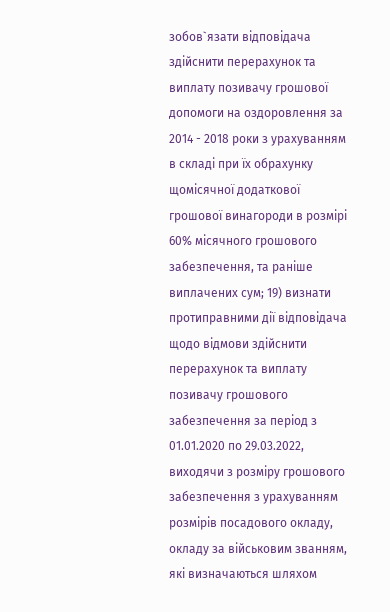зобов`язати відповідача здійснити перерахунок та виплату позивачу грошової допомоги на оздоровлення за 2014 - 2018 роки з урахуванням в складі при їх обрахунку щомісячної додаткової грошової винагороди в розмірі 60% місячного грошового забезпечення, та раніше виплачених сум; 19) визнати протиправними дії відповідача щодо відмови здійснити перерахунок та виплату позивачу грошового забезпечення за період з 01.01.2020 по 29.03.2022, виходячи з розміру грошового забезпечення з урахуванням розмірів посадового окладу, окладу за військовим званням, які визначаються шляхом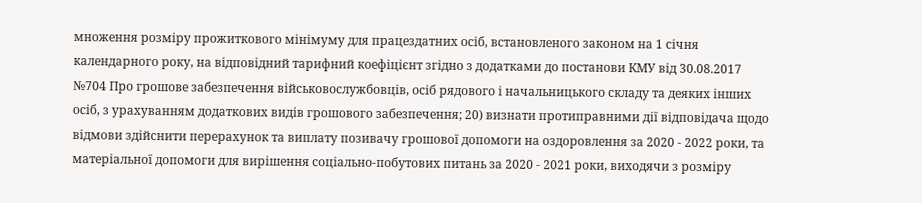множення розміру прожиткового мінімуму для працездатних осіб, встановленого законом на 1 січня календарного року, на відповідний тарифний коефіцієнт згідно з додатками до постанови КМУ від 30.08.2017 №704 Про грошове забезпечення військовослужбовців, осіб рядового і начальницького складу та деяких інших осіб, з урахуванням додаткових видів грошового забезпечення; 20) визнати протиправними дії відповідача щодо відмови здійснити перерахунок та виплату позивачу грошової допомоги на оздоровлення за 2020 - 2022 роки, та матеріальної допомоги для вирішення соціально-побутових питань за 2020 - 2021 роки, виходячи з розміру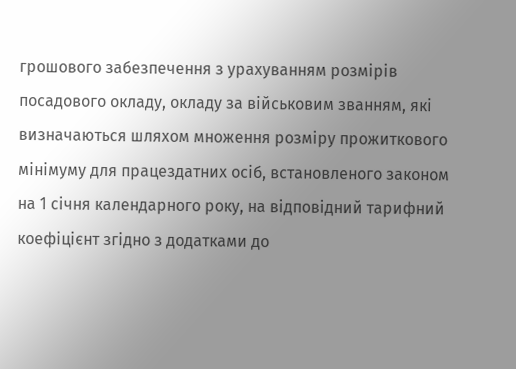грошового забезпечення з урахуванням розмірів посадового окладу, окладу за військовим званням, які визначаються шляхом множення розміру прожиткового мінімуму для працездатних осіб, встановленого законом на 1 січня календарного року, на відповідний тарифний коефіцієнт згідно з додатками до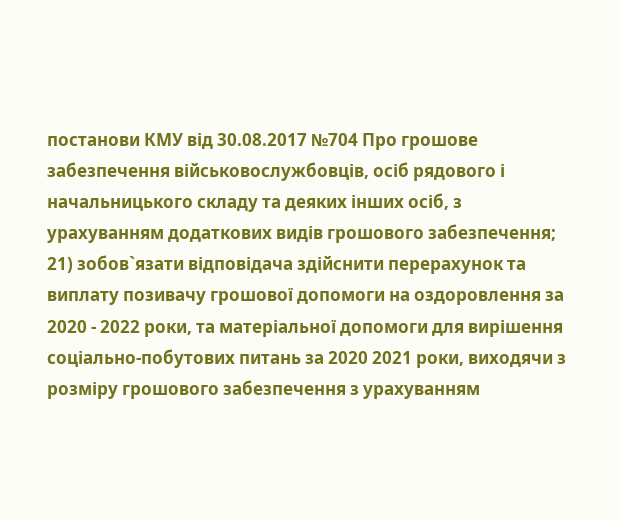постанови КМУ від 30.08.2017 №704 Про грошове забезпечення військовослужбовців, осіб рядового і начальницького складу та деяких інших осіб, з урахуванням додаткових видів грошового забезпечення; 21) зобов`язати відповідача здійснити перерахунок та виплату позивачу грошової допомоги на оздоровлення за 2020 - 2022 роки, та матеріальної допомоги для вирішення соціально-побутових питань за 2020 2021 роки, виходячи з розміру грошового забезпечення з урахуванням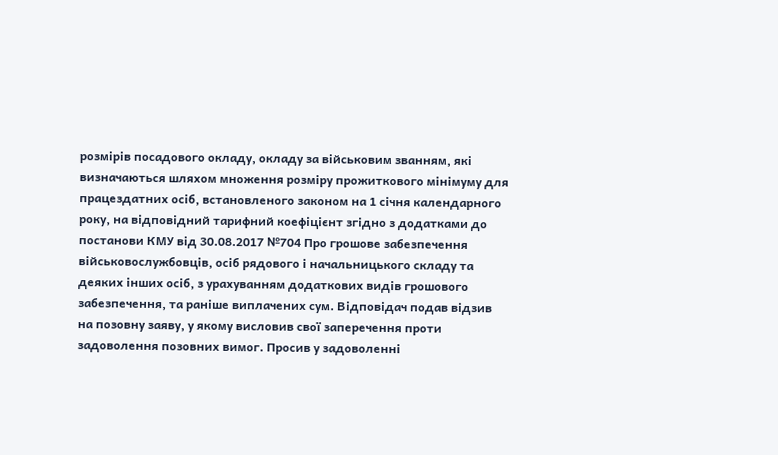розмірів посадового окладу, окладу за військовим званням, які визначаються шляхом множення розміру прожиткового мінімуму для працездатних осіб, встановленого законом на 1 січня календарного року, на відповідний тарифний коефіцієнт згідно з додатками до постанови КМУ від 30.08.2017 №704 Про грошове забезпечення військовослужбовців, осіб рядового і начальницького складу та деяких інших осіб, з урахуванням додаткових видів грошового забезпечення, та раніше виплачених сум. Відповідач подав відзив на позовну заяву, у якому висловив свої заперечення проти задоволення позовних вимог. Просив у задоволенні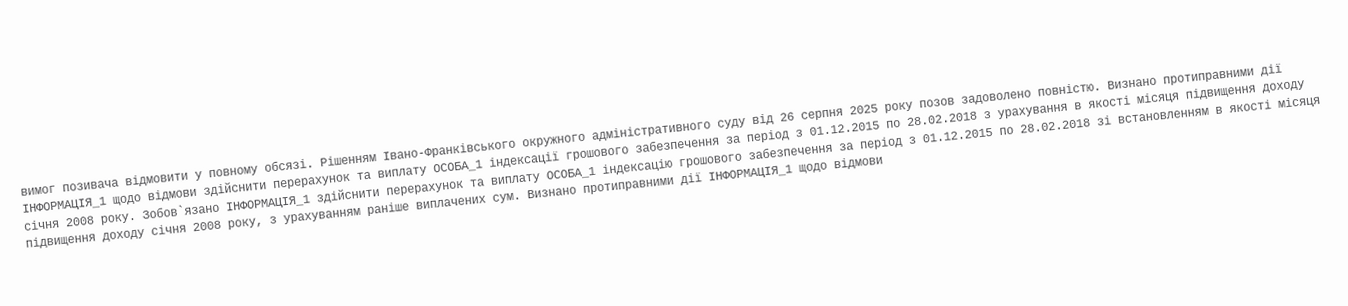вимог позивача відмовити у повному обсязі. Рішенням Івано-Франківського окружного адміністративного суду від 26 серпня 2025 року позов задоволено повністю. Визнано протиправними дії ІНФОРМАЦІЯ_1 щодо відмови здійснити перерахунок та виплату ОСОБА_1 індексації грошового забезпечення за період з 01.12.2015 по 28.02.2018 з урахування в якості місяця підвищення доходу січня 2008 року. Зобов`язано ІНФОРМАЦІЯ_1 здійснити перерахунок та виплату ОСОБА_1 індексацію грошового забезпечення за період з 01.12.2015 по 28.02.2018 зі встановленням в якості місяця підвищення доходу січня 2008 року, з урахуванням раніше виплачених сум. Визнано протиправними дії ІНФОРМАЦІЯ_1 щодо відмови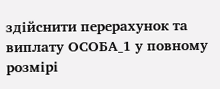здійснити перерахунок та виплату ОСОБА_1 у повному розмірі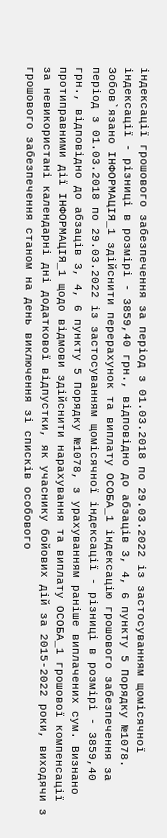індексації грошового забезпечення за період з 01.03.2018 по 29.03.2022 із застосуванням щомісячної індексації - різниці в розмірі - 3859,40 грн., відповідно до абзаців 3, 4, 6 пункту 5 Порядку №1078. Зобов`язано ІНФОРМАЦІЯ_1 здійснити перерахунок та виплату ОСОБА_1 індексацію грошового забезпечення за період з 01.03.2018 по 29.03.2022 із застосуванням щомісячної індексації - різниці в розмірі - 3859,40 грн., відповідно до абзаців 3, 4, 6 пункту 5 Порядку №1078, з урахуванням раніше виплачених сум. Визнано протиправними дії ІНФОРМАЦІЯ_1 щодо відмови здійснити нарахування та виплату ОСОБА_1 грошової компенсації за невикористані календарні дні додаткової відпустки, як учаснику бойових дій за 2015-2022 роки, виходячи з грошового забезпечення станом на день виключення зі списків особового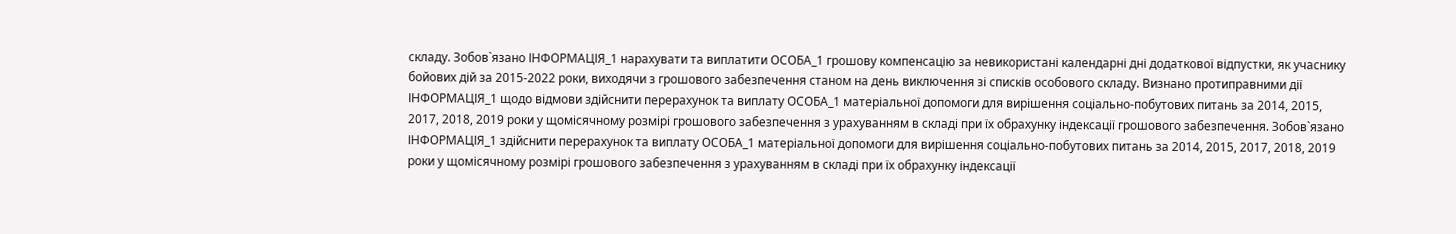складу. Зобов`язано ІНФОРМАЦІЯ_1 нарахувати та виплатити ОСОБА_1 грошову компенсацію за невикористані календарні дні додаткової відпустки, як учаснику бойових дій за 2015-2022 роки, виходячи з грошового забезпечення станом на день виключення зі списків особового складу. Визнано протиправними дії ІНФОРМАЦІЯ_1 щодо відмови здійснити перерахунок та виплату ОСОБА_1 матеріальної допомоги для вирішення соціально-побутових питань за 2014, 2015, 2017, 2018, 2019 роки у щомісячному розмірі грошового забезпечення з урахуванням в складі при їх обрахунку індексації грошового забезпечення. Зобов`язано ІНФОРМАЦІЯ_1 здійснити перерахунок та виплату ОСОБА_1 матеріальної допомоги для вирішення соціально-побутових питань за 2014, 2015, 2017, 2018, 2019 роки у щомісячному розмірі грошового забезпечення з урахуванням в складі при їх обрахунку індексації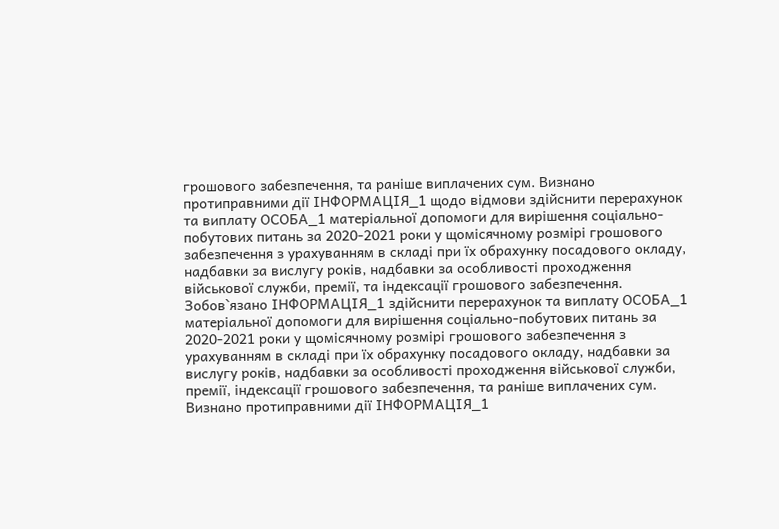грошового забезпечення, та раніше виплачених сум. Визнано протиправними дії ІНФОРМАЦІЯ_1 щодо відмови здійснити перерахунок та виплату ОСОБА_1 матеріальної допомоги для вирішення соціально-побутових питань за 2020-2021 роки у щомісячному розмірі грошового забезпечення з урахуванням в складі при їх обрахунку посадового окладу, надбавки за вислугу років, надбавки за особливості проходження військової служби, премії, та індексації грошового забезпечення. Зобов`язано ІНФОРМАЦІЯ_1 здійснити перерахунок та виплату ОСОБА_1 матеріальної допомоги для вирішення соціально-побутових питань за 2020-2021 роки у щомісячному розмірі грошового забезпечення з урахуванням в складі при їх обрахунку посадового окладу, надбавки за вислугу років, надбавки за особливості проходження військової служби, премії, індексації грошового забезпечення, та раніше виплачених сум. Визнано протиправними дії ІНФОРМАЦІЯ_1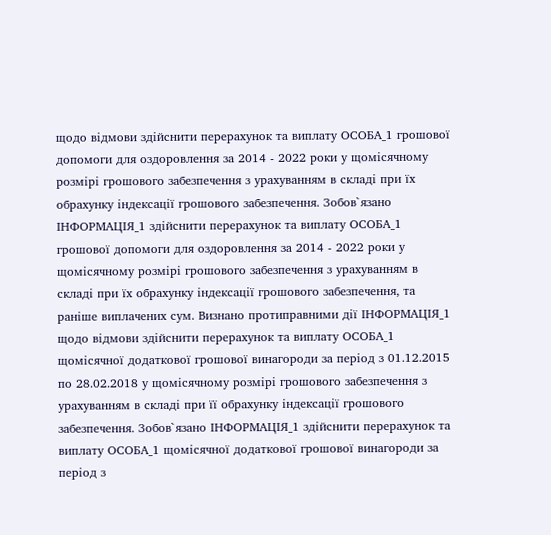щодо відмови здійснити перерахунок та виплату ОСОБА_1 грошової допомоги для оздоровлення за 2014 - 2022 роки у щомісячному розмірі грошового забезпечення з урахуванням в складі при їх обрахунку індексації грошового забезпечення. Зобов`язано ІНФОРМАЦІЯ_1 здійснити перерахунок та виплату ОСОБА_1 грошової допомоги для оздоровлення за 2014 - 2022 роки у щомісячному розмірі грошового забезпечення з урахуванням в складі при їх обрахунку індексації грошового забезпечення, та раніше виплачених сум. Визнано протиправними дії ІНФОРМАЦІЯ_1 щодо відмови здійснити перерахунок та виплату ОСОБА_1 щомісячної додаткової грошової винагороди за період з 01.12.2015 по 28.02.2018 у щомісячному розмірі грошового забезпечення з урахуванням в складі при її обрахунку індексації грошового забезпечення. Зобов`язано ІНФОРМАЦІЯ_1 здійснити перерахунок та виплату ОСОБА_1 щомісячної додаткової грошової винагороди за період з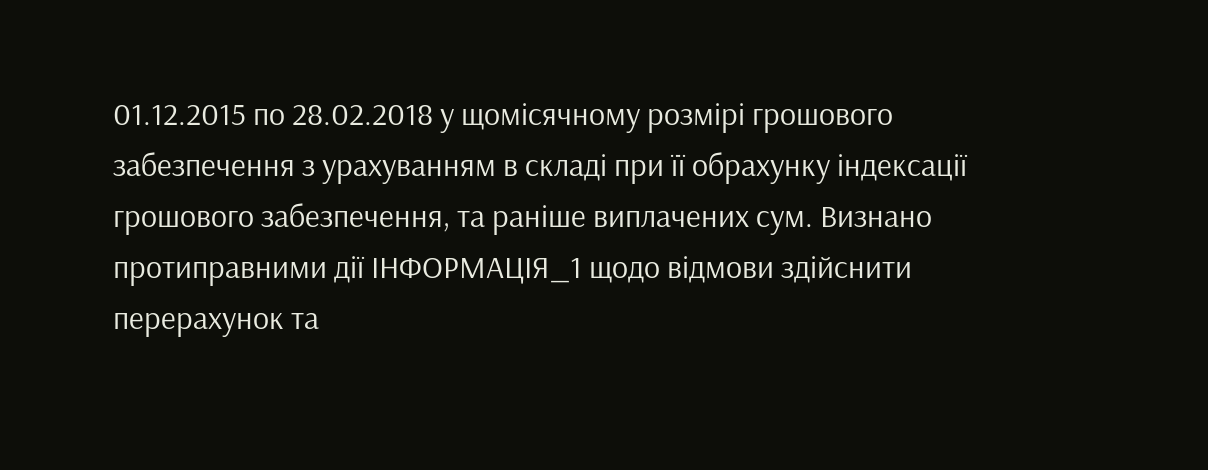01.12.2015 по 28.02.2018 у щомісячному розмірі грошового забезпечення з урахуванням в складі при її обрахунку індексації грошового забезпечення, та раніше виплачених сум. Визнано протиправними дії ІНФОРМАЦІЯ_1 щодо відмови здійснити перерахунок та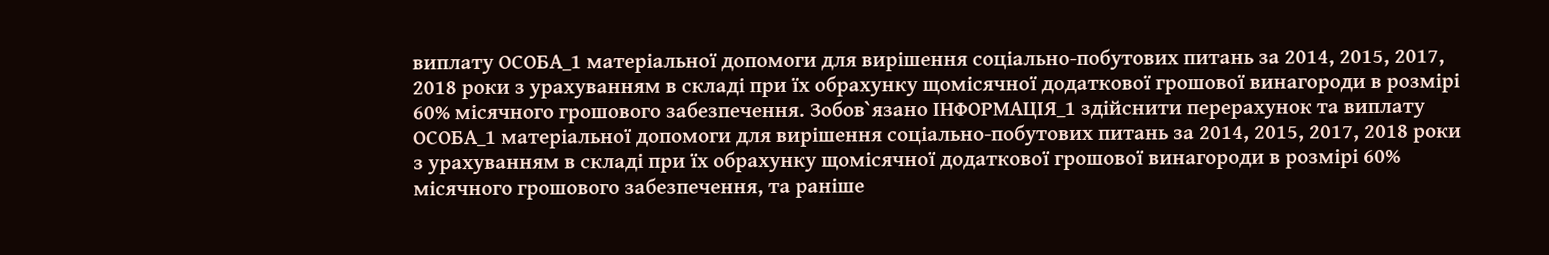виплату ОСОБА_1 матеріальної допомоги для вирішення соціально-побутових питань за 2014, 2015, 2017, 2018 роки з урахуванням в складі при їх обрахунку щомісячної додаткової грошової винагороди в розмірі 60% місячного грошового забезпечення. Зобов`язано ІНФОРМАЦІЯ_1 здійснити перерахунок та виплату ОСОБА_1 матеріальної допомоги для вирішення соціально-побутових питань за 2014, 2015, 2017, 2018 роки з урахуванням в складі при їх обрахунку щомісячної додаткової грошової винагороди в розмірі 60% місячного грошового забезпечення, та раніше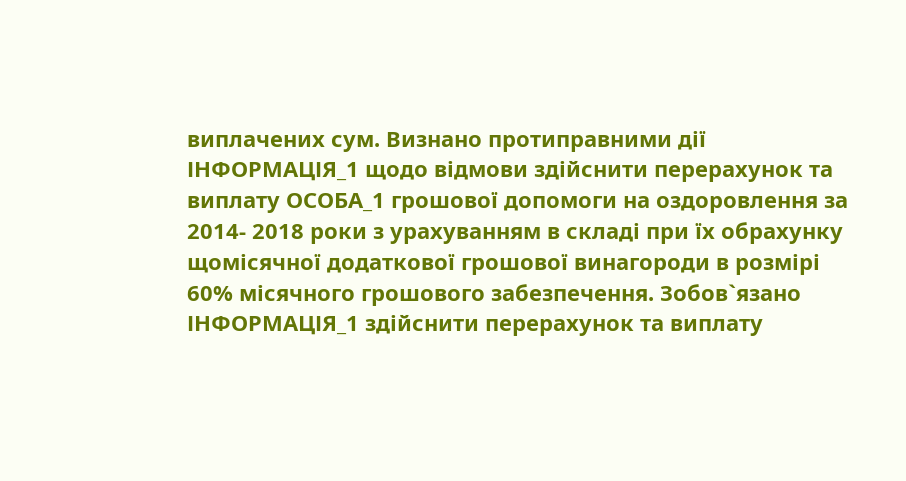виплачених сум. Визнано протиправними дії ІНФОРМАЦІЯ_1 щодо відмови здійснити перерахунок та виплату ОСОБА_1 грошової допомоги на оздоровлення за 2014- 2018 роки з урахуванням в складі при їх обрахунку щомісячної додаткової грошової винагороди в розмірі 60% місячного грошового забезпечення. Зобов`язано ІНФОРМАЦІЯ_1 здійснити перерахунок та виплату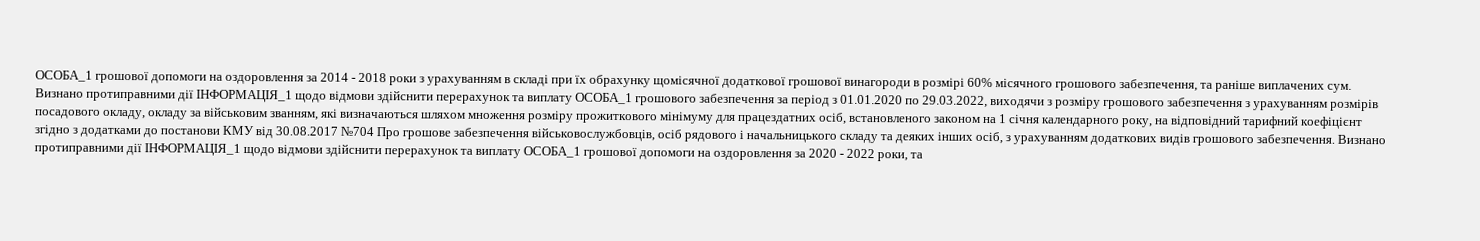ОСОБА_1 грошової допомоги на оздоровлення за 2014 - 2018 роки з урахуванням в складі при їх обрахунку щомісячної додаткової грошової винагороди в розмірі 60% місячного грошового забезпечення, та раніше виплачених сум. Визнано протиправними дії ІНФОРМАЦІЯ_1 щодо відмови здійснити перерахунок та виплату ОСОБА_1 грошового забезпечення за період з 01.01.2020 по 29.03.2022, виходячи з розміру грошового забезпечення з урахуванням розмірів посадового окладу, окладу за військовим званням, які визначаються шляхом множення розміру прожиткового мінімуму для працездатних осіб, встановленого законом на 1 січня календарного року, на відповідний тарифний коефіцієнт згідно з додатками до постанови КМУ від 30.08.2017 №704 Про грошове забезпечення військовослужбовців, осіб рядового і начальницького складу та деяких інших осіб, з урахуванням додаткових видів грошового забезпечення. Визнано протиправними дії ІНФОРМАЦІЯ_1 щодо відмови здійснити перерахунок та виплату ОСОБА_1 грошової допомоги на оздоровлення за 2020 - 2022 роки, та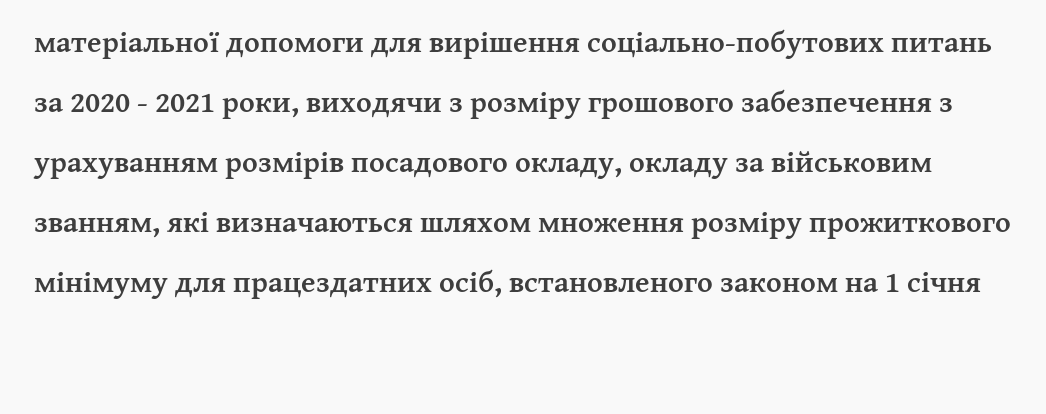матеріальної допомоги для вирішення соціально-побутових питань за 2020 - 2021 роки, виходячи з розміру грошового забезпечення з урахуванням розмірів посадового окладу, окладу за військовим званням, які визначаються шляхом множення розміру прожиткового мінімуму для працездатних осіб, встановленого законом на 1 січня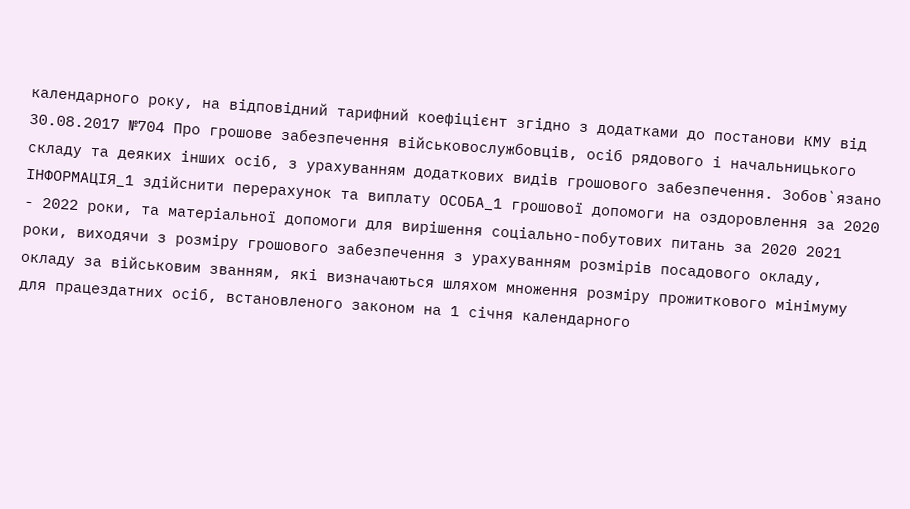календарного року, на відповідний тарифний коефіцієнт згідно з додатками до постанови КМУ від 30.08.2017 №704 Про грошове забезпечення військовослужбовців, осіб рядового і начальницького складу та деяких інших осіб, з урахуванням додаткових видів грошового забезпечення. Зобов`язано ІНФОРМАЦІЯ_1 здійснити перерахунок та виплату ОСОБА_1 грошової допомоги на оздоровлення за 2020 - 2022 роки, та матеріальної допомоги для вирішення соціально-побутових питань за 2020 2021 роки, виходячи з розміру грошового забезпечення з урахуванням розмірів посадового окладу, окладу за військовим званням, які визначаються шляхом множення розміру прожиткового мінімуму для працездатних осіб, встановленого законом на 1 січня календарного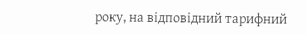року, на відповідний тарифний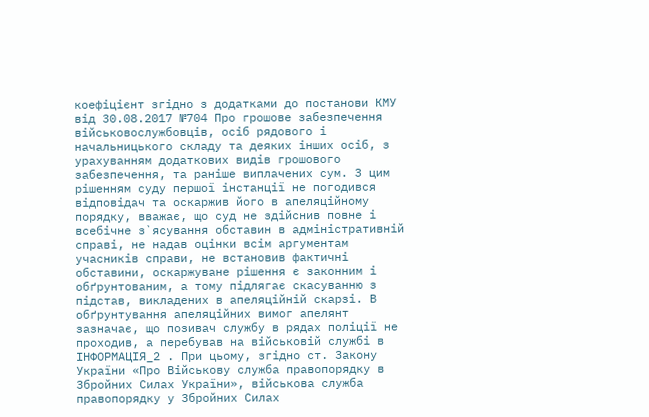коефіцієнт згідно з додатками до постанови КМУ від 30.08.2017 №704 Про грошове забезпечення військовослужбовців, осіб рядового і начальницького складу та деяких інших осіб, з урахуванням додаткових видів грошового забезпечення, та раніше виплачених сум. З цим рішенням суду першої інстанції не погодився відповідач та оскаржив його в апеляційному порядку, вважає, що суд не здійснив повне і всебічне з`ясування обставин в адміністративній справі, не надав оцінки всім аргументам учасників справи, не встановив фактичні обставини, оскаржуване рішення є законним і обґрунтованим, а тому підлягає скасуванню з підстав, викладених в апеляційній скарзі. В обґрунтування апеляційних вимог апелянт зазначає, що позивач службу в рядах поліції не проходив, а перебував на військовій службі в ІНФОРМАЦІЯ_2 . При цьому, згідно ст. Закону України «Про Військову служба правопорядку в Збройних Силах України», військова служба правопорядку у Збройних Силах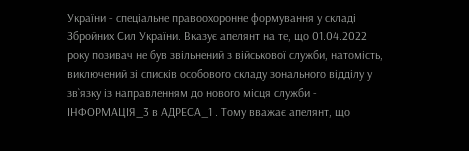України - спеціальне правоохоронне формування у складі Збройних Сил України. Вказує апелянт на те, що 01.04.2022 року позивач не був звільнений з військової служби, натомість, виключений зі списків особового складу зонального відділу у зв`язку із направленням до нового місця служби - ІНФОРМАЦІЯ_3 в АДРЕСА_1 . Тому вважає апелянт, що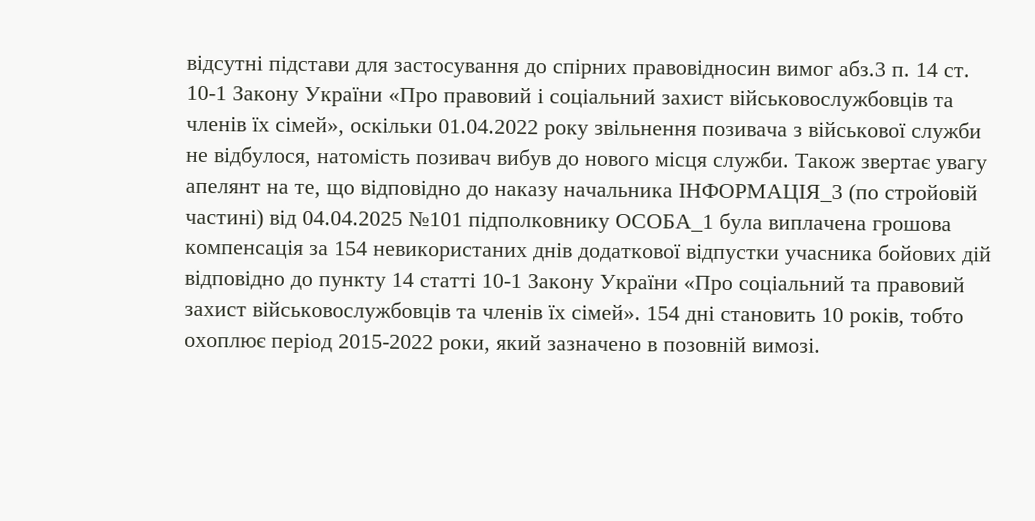відсутні підстави для застосування до спірних правовідносин вимог абз.3 п. 14 ст. 10-1 Закону України «Про правовий і соціальний захист військовослужбовців та членів їх сімей», оскільки 01.04.2022 року звільнення позивача з військової служби не відбулося, натомість позивач вибув до нового місця служби. Також звертає увагу апелянт на те, що відповідно до наказу начальника ІНФОРМАЦІЯ_3 (по стройовій частині) від 04.04.2025 №101 підполковнику ОСОБА_1 була виплачена грошова компенсація за 154 невикористаних днів додаткової відпустки учасника бойових дій відповідно до пункту 14 статті 10-1 Закону України «Про соціальний та правовий захист військовослужбовців та членів їх сімей». 154 дні становить 10 років, тобто охоплює період 2015-2022 роки, який зазначено в позовній вимозі.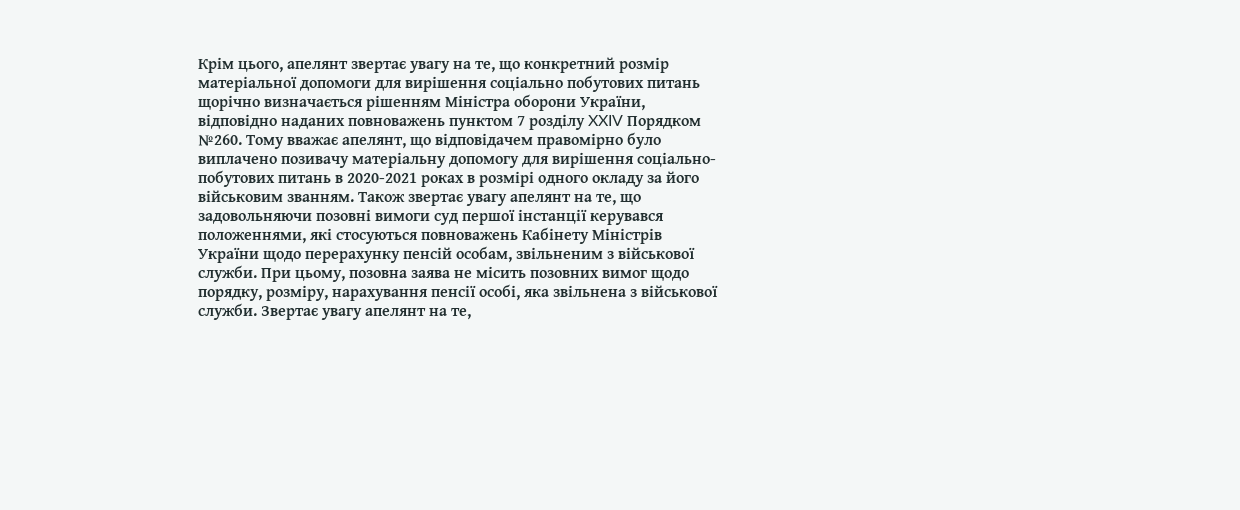Крім цього, апелянт звертає увагу на те, що конкретний розмір матеріальної допомоги для вирішення соціально побутових питань щорічно визначається рішенням Міністра оборони України, відповідно наданих повноважень пунктом 7 розділу XXIV Порядком №260. Тому вважає апелянт, що відповідачем правомірно було виплачено позивачу матеріальну допомогу для вирішення соціально-побутових питань в 2020-2021 роках в розмірі одного окладу за його військовим званням. Також звертає увагу апелянт на те, що задовольняючи позовні вимоги суд першої інстанції керувався положеннями, які стосуються повноважень Кабінету Міністрів України щодо перерахунку пенсій особам, звільненим з військової служби. При цьому, позовна заява не місить позовних вимог щодо порядку, розміру, нарахування пенсії особі, яка звільнена з військової служби. Звертає увагу апелянт на те,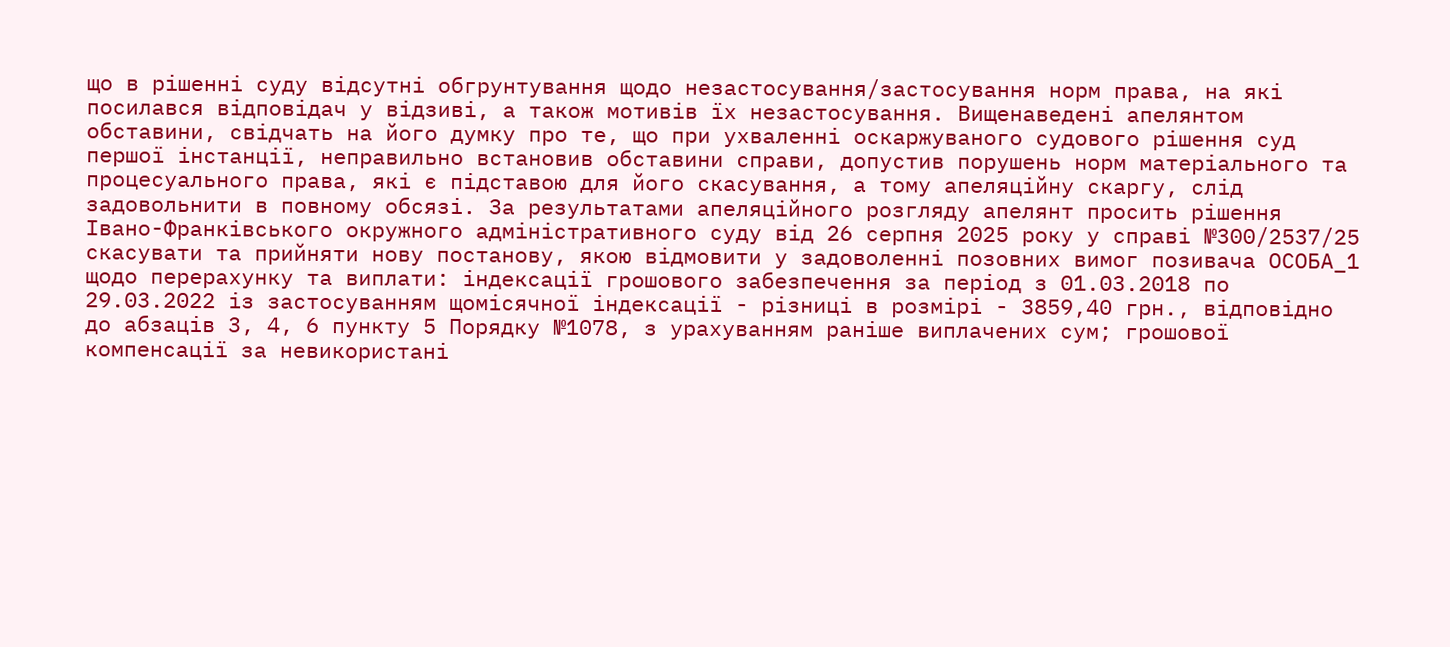що в рішенні суду відсутні обгрунтування щодо незастосування/застосування норм права, на які посилався відповідач у відзиві, а також мотивів їх незастосування. Вищенаведені апелянтом обставини, свідчать на його думку про те, що при ухваленні оскаржуваного судового рішення суд першої інстанції, неправильно встановив обставини справи, допустив порушень норм матеріального та процесуального права, які є підставою для його скасування, а тому апеляційну скаргу, слід задовольнити в повному обсязі. За результатами апеляційного розгляду апелянт просить рішення Івано-Франківського окружного адміністративного суду від 26 серпня 2025 року у справі №300/2537/25 скасувати та прийняти нову постанову, якою відмовити у задоволенні позовних вимог позивача ОСОБА_1 щодо перерахунку та виплати: індексації грошового забезпечення за період з 01.03.2018 по 29.03.2022 із застосуванням щомісячної індексації - різниці в розмірі - 3859,40 грн., відповідно до абзаців 3, 4, 6 пункту 5 Порядку №1078, з урахуванням раніше виплачених сум; грошової компенсації за невикористані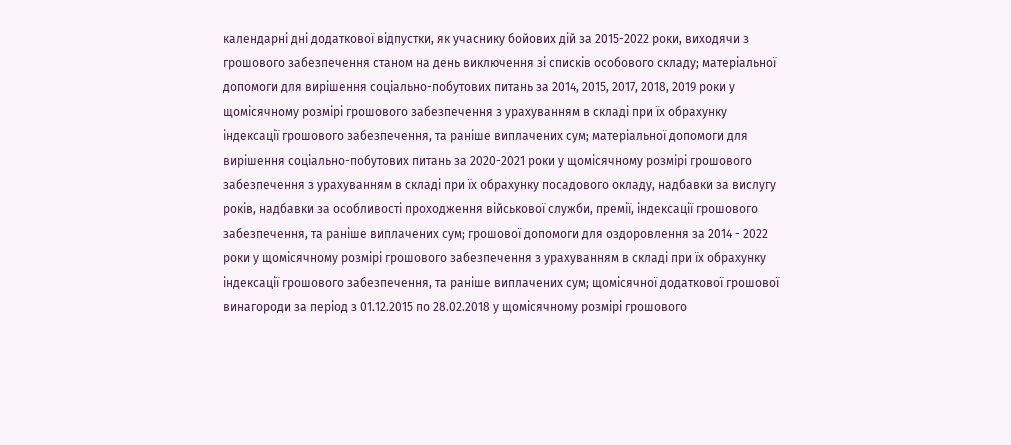календарні дні додаткової відпустки, як учаснику бойових дій за 2015-2022 роки, виходячи з грошового забезпечення станом на день виключення зі списків особового складу; матеріальної допомоги для вирішення соціально-побутових питань за 2014, 2015, 2017, 2018, 2019 роки у щомісячному розмірі грошового забезпечення з урахуванням в складі при їх обрахунку індексації грошового забезпечення, та раніше виплачених сум; матеріальної допомоги для вирішення соціально-побутових питань за 2020-2021 роки у щомісячному розмірі грошового забезпечення з урахуванням в складі при їх обрахунку посадового окладу, надбавки за вислугу років, надбавки за особливості проходження військової служби, премії, індексації грошового забезпечення, та раніше виплачених сум; грошової допомоги для оздоровлення за 2014 - 2022 роки у щомісячному розмірі грошового забезпечення з урахуванням в складі при їх обрахунку індексації грошового забезпечення, та раніше виплачених сум; щомісячної додаткової грошової винагороди за період з 01.12.2015 по 28.02.2018 у щомісячному розмірі грошового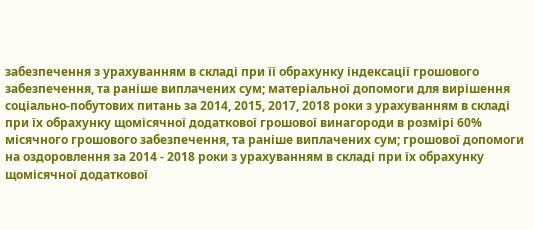забезпечення з урахуванням в складі при її обрахунку індексації грошового забезпечення, та раніше виплачених сум; матеріальної допомоги для вирішення соціально-побутових питань за 2014, 2015, 2017, 2018 роки з урахуванням в складі при їх обрахунку щомісячної додаткової грошової винагороди в розмірі 60% місячного грошового забезпечення, та раніше виплачених сум; грошової допомоги на оздоровлення за 2014 - 2018 роки з урахуванням в складі при їх обрахунку щомісячної додаткової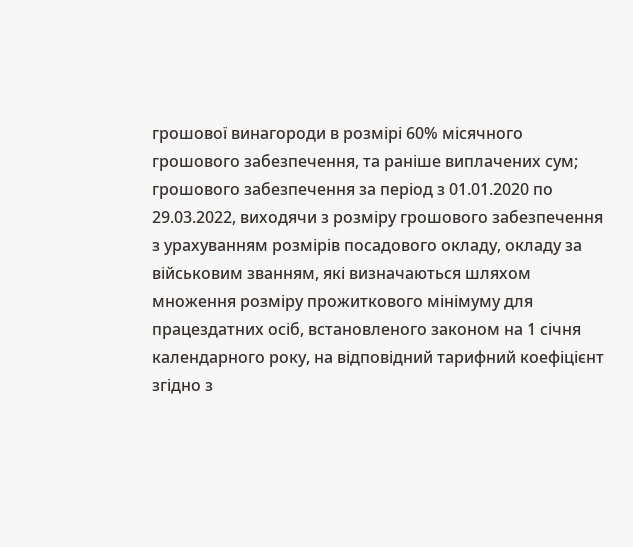грошової винагороди в розмірі 60% місячного грошового забезпечення, та раніше виплачених сум; грошового забезпечення за період з 01.01.2020 по 29.03.2022, виходячи з розміру грошового забезпечення з урахуванням розмірів посадового окладу, окладу за військовим званням, які визначаються шляхом множення розміру прожиткового мінімуму для працездатних осіб, встановленого законом на 1 січня календарного року, на відповідний тарифний коефіцієнт згідно з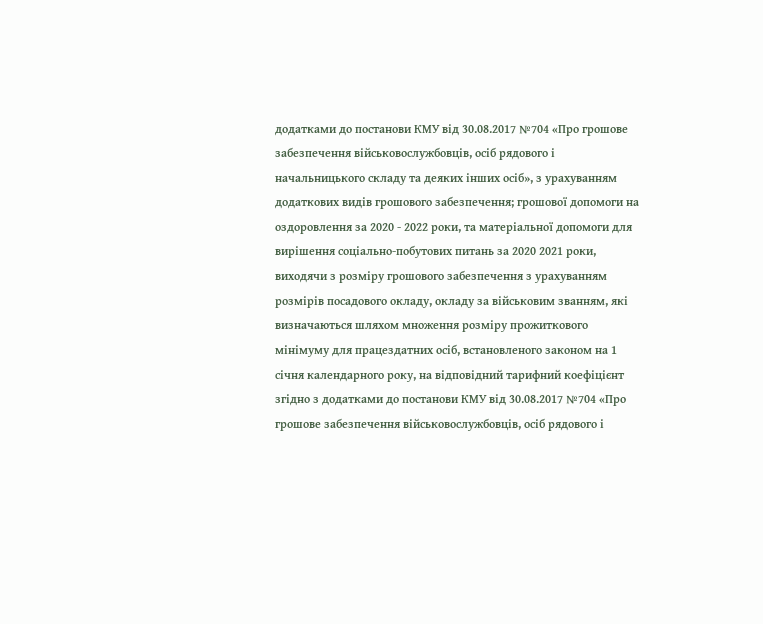додатками до постанови КМУ від 30.08.2017 №704 «Про грошове забезпечення військовослужбовців, осіб рядового і начальницького складу та деяких інших осіб», з урахуванням додаткових видів грошового забезпечення; грошової допомоги на оздоровлення за 2020 - 2022 роки, та матеріальної допомоги для вирішення соціально-побутових питань за 2020 2021 роки, виходячи з розміру грошового забезпечення з урахуванням розмірів посадового окладу, окладу за військовим званням, які визначаються шляхом множення розміру прожиткового мінімуму для працездатних осіб, встановленого законом на 1 січня календарного року, на відповідний тарифний коефіцієнт згідно з додатками до постанови КМУ від 30.08.2017 №704 «Про грошове забезпечення військовослужбовців, осіб рядового і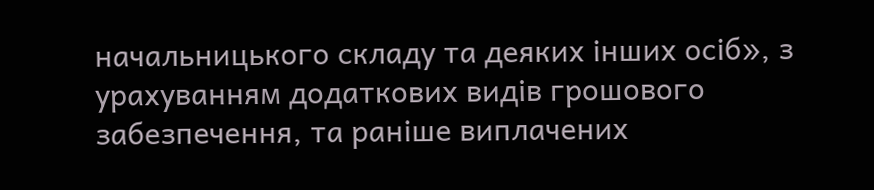начальницького складу та деяких інших осіб», з урахуванням додаткових видів грошового забезпечення, та раніше виплачених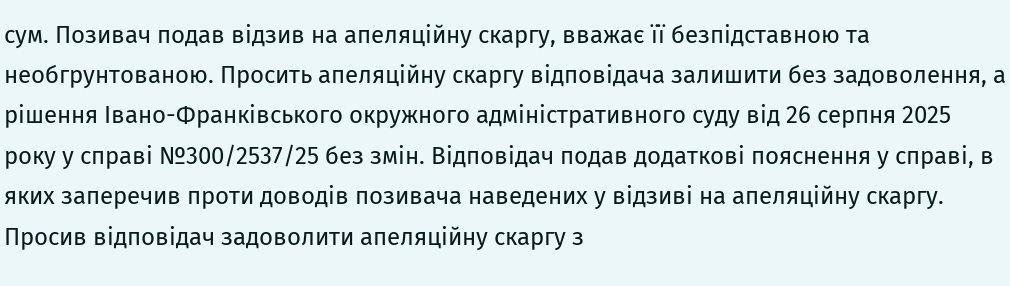сум. Позивач подав відзив на апеляційну скаргу, вважає її безпідставною та необгрунтованою. Просить апеляційну скаргу відповідача залишити без задоволення, а рішення Івано-Франківського окружного адміністративного суду від 26 серпня 2025 року у справі №300/2537/25 без змін. Відповідач подав додаткові пояснення у справі, в яких заперечив проти доводів позивача наведених у відзиві на апеляційну скаргу. Просив відповідач задоволити апеляційну скаргу з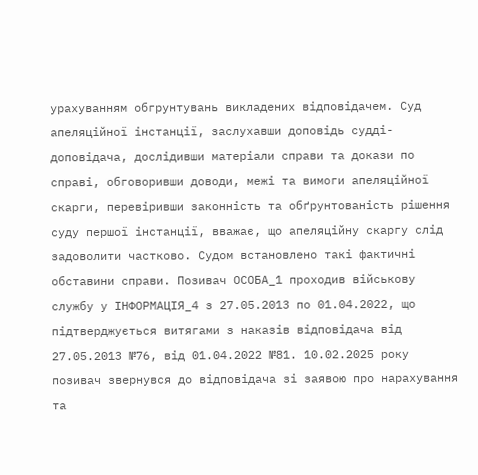урахуванням обгрунтувань викладених відповідачем. Суд апеляційної інстанції, заслухавши доповідь судді-доповідача, дослідивши матеріали справи та докази по справі, обговоривши доводи, межі та вимоги апеляційної скарги, перевіривши законність та обґрунтованість рішення суду першої інстанції, вважає, що апеляційну скаргу слід задоволити частково. Судом встановлено такі фактичні обставини справи. Позивач ОСОБА_1 проходив військову службу у ІНФОРМАЦІЯ_4 з 27.05.2013 по 01.04.2022, що підтверджується витягами з наказів відповідача від 27.05.2013 №76, від 01.04.2022 №81. 10.02.2025 року позивач звернувся до відповідача зі заявою про нарахування та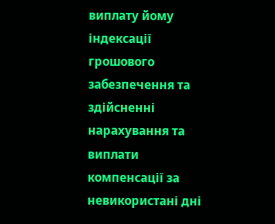виплату йому індексації грошового забезпечення та здійсненні нарахування та виплати компенсації за невикористані дні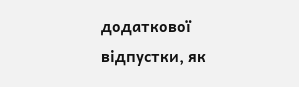додаткової відпустки, як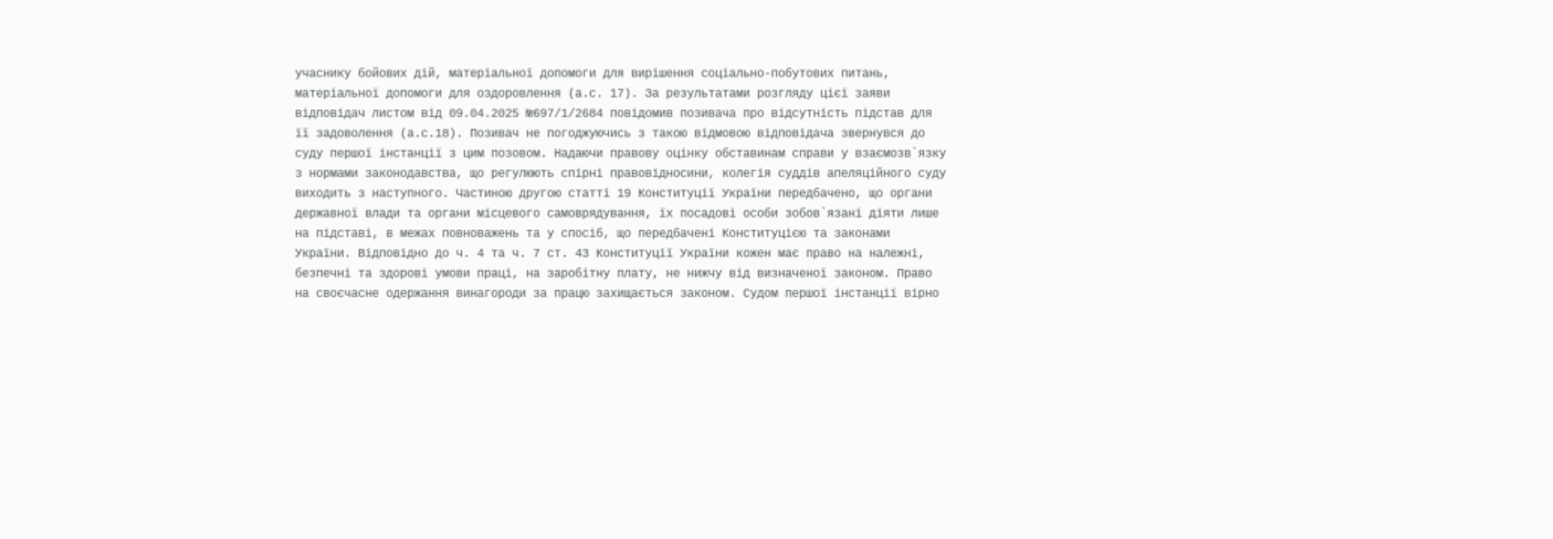учаснику бойових дій, матеріальної допомоги для вирішення соціально-побутових питань, матеріальної допомоги для оздоровлення (а.с. 17). За результатами розгляду цієї заяви відповідач листом від 09.04.2025 №697/1/2684 повідомив позивача про відсутність підстав для її задоволення (а.с.18). Позивач не погоджуючись з такою відмовою відповідача звернувся до суду першої інстанції з цим позовом. Надаючи правову оцінку обставинам справи у взаємозв`язку з нормами законодавства, що регулюють спірні правовідносини, колегія суддів апеляційного суду виходить з наступного. Частиною другою статті 19 Конституції України передбачено, що органи державної влади та органи місцевого самоврядування, їх посадові особи зобов`язані діяти лише на підставі, в межах повноважень та у спосіб, що передбачені Конституцією та законами України. Відповідно до ч. 4 та ч. 7 ст. 43 Конституції України кожен має право на належні, безпечні та здорові умови праці, на заробітну плату, не нижчу від визначеної законом. Право на своєчасне одержання винагороди за працю захищається законом. Судом першої інстанції вірно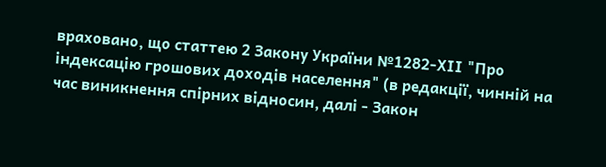враховано, що статтею 2 Закону України №1282-ХІІ "Про індексацію грошових доходів населення" (в редакції, чинній на час виникнення спірних відносин, далі - Закон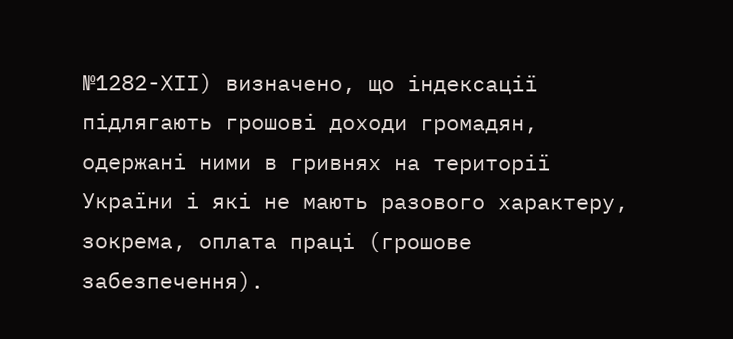№1282-ХІІ) визначено, що індексації підлягають грошові доходи громадян, одержані ними в гривнях на території України і які не мають разового характеру, зокрема, оплата праці (грошове забезпечення).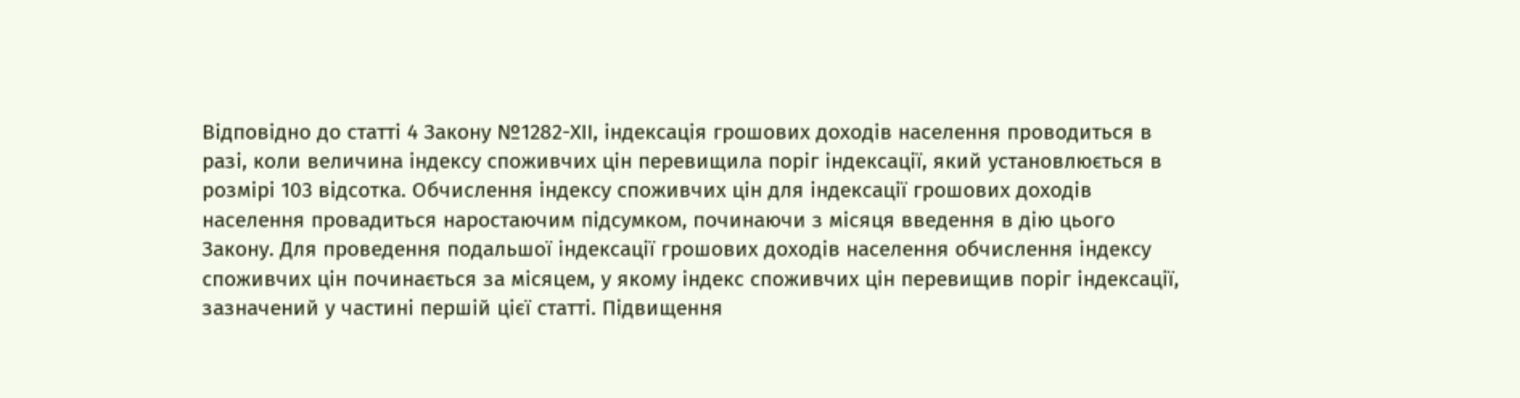Відповідно до статті 4 Закону №1282-ХІІ, індексація грошових доходів населення проводиться в разі, коли величина індексу споживчих цін перевищила поріг індексації, який установлюється в розмірі 103 відсотка. Обчислення індексу споживчих цін для індексації грошових доходів населення провадиться наростаючим підсумком, починаючи з місяця введення в дію цього Закону. Для проведення подальшої індексації грошових доходів населення обчислення індексу споживчих цін починається за місяцем, у якому індекс споживчих цін перевищив поріг індексації, зазначений у частині першій цієї статті. Підвищення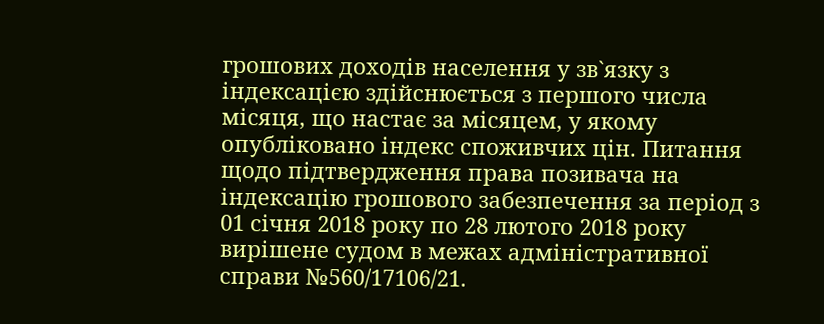грошових доходів населення у зв`язку з індексацією здійснюється з першого числа місяця, що настає за місяцем, у якому опубліковано індекс споживчих цін. Питання щодо підтвердження права позивача на індексацію грошового забезпечення за період з 01 січня 2018 року по 28 лютого 2018 року вирішене судом в межах адміністративної справи №560/17106/21.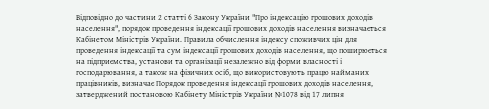Відповідно до частини 2 статті 6 Закону України "Про індексацію грошових доходів населення", порядок проведення індексації грошових доходів населення визначається Кабінетом Міністрів України. Правила обчислення індексу споживчих цін для проведення індексації та сум індексації грошових доходів населення, що поширюється на підприємства, установи та організації незалежно від форми власності і господарювання, а також на фізичних осіб, що використовують працю найманих працівників, визначає Порядок проведення індексації грошових доходів населення, затверджений постановою Кабінету Міністрів України №1078 від 17 липня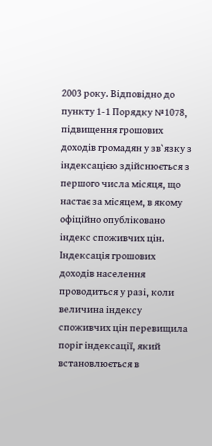2003 року. Відповідно до пункту 1-1 Порядку №1078, підвищення грошових доходів громадян у зв`язку з індексацією здійснюється з першого числа місяця, що настає за місяцем, в якому офіційно опубліковано індекс споживчих цін. Індексація грошових доходів населення проводиться у разі, коли величина індексу споживчих цін перевищила поріг індексації, який встановлюється в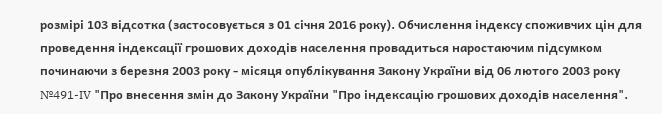розмірі 103 відсотка (застосовується з 01 січня 2016 року). Обчислення індексу споживчих цін для проведення індексації грошових доходів населення провадиться наростаючим підсумком починаючи з березня 2003 року - місяця опублікування Закону України від 06 лютого 2003 року №491-IV "Про внесення змін до Закону України "Про індексацію грошових доходів населення".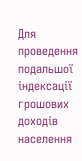Для проведення подальшої індексації грошових доходів населення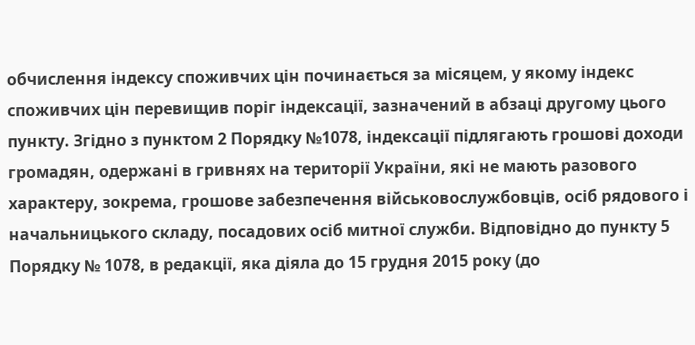обчислення індексу споживчих цін починається за місяцем, у якому індекс споживчих цін перевищив поріг індексації, зазначений в абзаці другому цього пункту. Згідно з пунктом 2 Порядку №1078, індексації підлягають грошові доходи громадян, одержані в гривнях на території України, які не мають разового характеру, зокрема, грошове забезпечення військовослужбовців, осіб рядового і начальницького складу, посадових осіб митної служби. Відповідно до пункту 5 Порядку № 1078, в редакції, яка діяла до 15 грудня 2015 року (до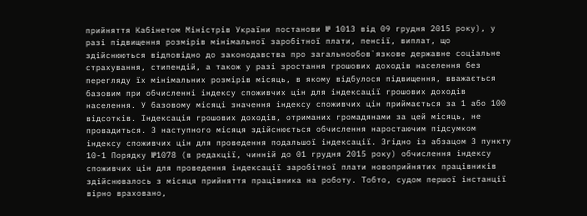прийняття Кабінетом Міністрів України постанови № 1013 від 09 грудня 2015 року), у разі підвищення розмірів мінімальної заробітної плати, пенсії, виплат, що здійснюються відповідно до законодавства про загальнообов`язкове державне соціальне страхування, стипендій, а також у разі зростання грошових доходів населення без перегляду їх мінімальних розмірів місяць, в якому відбулося підвищення, вважається базовим при обчисленні індексу споживчих цін для індексації грошових доходів населення. У базовому місяці значення індексу споживчих цін приймається за 1 або 100 відсотків. Індексація грошових доходів, отриманих громадянами за цей місяць, не провадиться. З наступного місяця здійснюється обчислення наростаючим підсумком індексу споживчих цін для проведення подальшої індексації. Згідно із абзацом 3 пункту 10-1 Порядку №1078 (в редакції, чинній до 01 грудня 2015 року) обчислення індексу споживчих цін для проведення індексації заробітної плати новоприйнятих працівників здійснювалось з місяця прийняття працівника на роботу. Тобто, судом першої інстанції вірно враховано,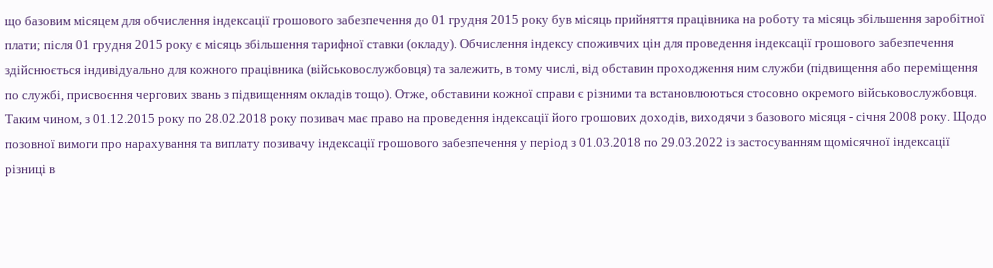що базовим місяцем для обчислення індексації грошового забезпечення до 01 грудня 2015 року був місяць прийняття працівника на роботу та місяць збільшення заробітної плати; після 01 грудня 2015 року є місяць збільшення тарифної ставки (окладу). Обчислення індексу споживчих цін для проведення індексації грошового забезпечення здійснюється індивідуально для кожного працівника (військовослужбовця) та залежить, в тому числі, від обставин проходження ним служби (підвищення або переміщення по службі, присвоєння чергових звань з підвищенням окладів тощо). Отже, обставини кожної справи є різними та встановлюються стосовно окремого військовослужбовця. Таким чином, з 01.12.2015 року по 28.02.2018 року позивач має право на проведення індексації його грошових доходів, виходячи з базового місяця - січня 2008 року. Щодо позовної вимоги про нарахування та виплату позивачу індексації грошового забезпечення у період з 01.03.2018 по 29.03.2022 із застосуванням щомісячної індексації різниці в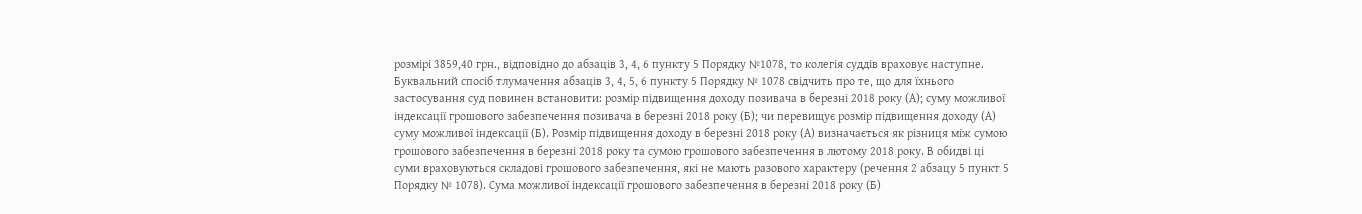розмірі 3859,40 грн., відповідно до абзаців 3, 4, 6 пункту 5 Порядку №1078, то колегія суддів враховує наступне. Буквальний спосіб тлумачення абзаців 3, 4, 5, 6 пункту 5 Порядку № 1078 свідчить про те, що для їхнього застосування суд повинен встановити: розмір підвищення доходу позивача в березні 2018 року (А); суму можливої індексації грошового забезпечення позивача в березні 2018 року (Б); чи перевищує розмір підвищення доходу (А) суму можливої індексації (Б). Розмір підвищення доходу в березні 2018 року (А) визначається як різниця між сумою грошового забезпечення в березні 2018 року та сумою грошового забезпечення в лютому 2018 року. В обидві ці суми враховуються складові грошового забезпечення, які не мають разового характеру (речення 2 абзацу 5 пункт 5 Порядку № 1078). Сума можливої індексації грошового забезпечення в березні 2018 року (Б)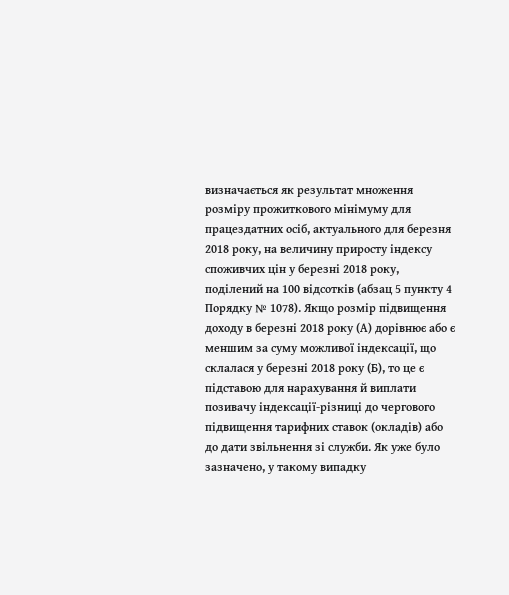визначається як результат множення розміру прожиткового мінімуму для працездатних осіб, актуального для березня 2018 року, на величину приросту індексу споживчих цін у березні 2018 року, поділений на 100 відсотків (абзац 5 пункту 4 Порядку № 1078). Якщо розмір підвищення доходу в березні 2018 року (А) дорівнює або є меншим за суму можливої індексації, що склалася у березні 2018 року (Б), то це є підставою для нарахування й виплати позивачу індексації-різниці до чергового підвищення тарифних ставок (окладів) або до дати звільнення зі служби. Як уже було зазначено, у такому випадку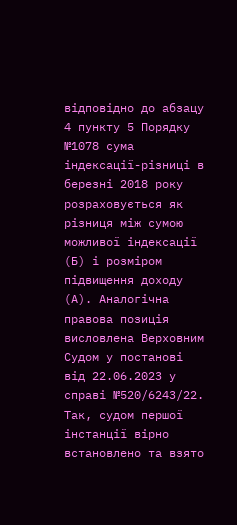відповідно до абзацу 4 пункту 5 Порядку №1078 сума індексації-різниці в березні 2018 року розраховується як різниця між сумою можливої індексації (Б) і розміром підвищення доходу (А). Аналогічна правова позиція висловлена Верховним Судом у постанові від 22.06.2023 у справі №520/6243/22. Так, судом першої інстанції вірно встановлено та взято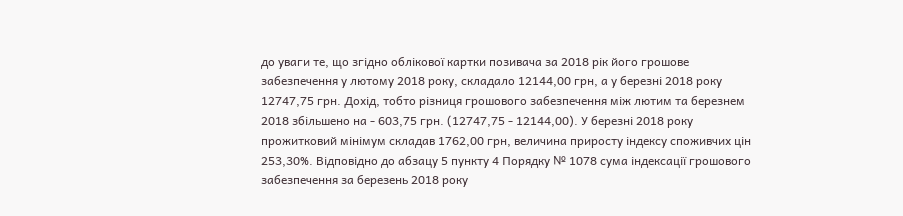до уваги те, що згідно облікової картки позивача за 2018 рік його грошове забезпечення у лютому 2018 року, складало 12144,00 грн, а у березні 2018 року 12747,75 грн. Дохід, тобто різниця грошового забезпечення між лютим та березнем 2018 збільшено на - 603,75 грн. (12747,75 - 12144,00). У березні 2018 року прожитковий мінімум складав 1762,00 грн, величина приросту індексу споживчих цін 253,30%. Відповідно до абзацу 5 пункту 4 Порядку № 1078 сума індексації грошового забезпечення за березень 2018 року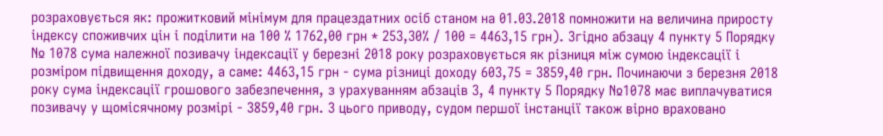розраховується як: прожитковий мінімум для працездатних осіб станом на 01.03.2018 помножити на величина приросту індексу споживчих цін і поділити на 100 % 1762,00 грн * 253,30% / 100 = 4463,15 грн). Згідно абзацу 4 пункту 5 Порядку № 1078 сума належної позивачу індексації у березні 2018 року розраховується як різниця між сумою індексації і розміром підвищення доходу, а саме: 4463,15 грн - сума різниці доходу 603,75 = 3859,40 грн. Починаючи з березня 2018 року сума індексації грошового забезпечення, з урахуванням абзаців 3, 4 пункту 5 Порядку №1078 має виплачуватися позивачу у щомісячному розмірі - 3859,40 грн. З цього приводу, судом першої інстанції також вірно враховано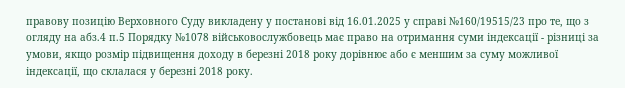правову позицію Верховного Суду викладену у постанові від 16.01.2025 у справі №160/19515/23 про те, що з огляду на абз.4 п.5 Порядку №1078 військовослужбовець має право на отримання суми індексації - різниці за умови, якщо розмір підвищення доходу в березні 2018 року дорівнює або є меншим за суму можливої індексації, що склалася у березні 2018 року.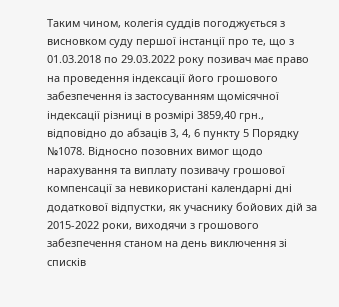Таким чином, колегія суддів погоджується з висновком суду першої інстанції про те, що з 01.03.2018 по 29.03.2022 року позивач має право на проведення індексації його грошового забезпечення із застосуванням щомісячної індексації різниці в розмірі 3859,40 грн., відповідно до абзаців 3, 4, 6 пункту 5 Порядку №1078. Відносно позовних вимог щодо нарахування та виплату позивачу грошової компенсації за невикористані календарні дні додаткової відпустки, як учаснику бойових дій за 2015-2022 роки, виходячи з грошового забезпечення станом на день виключення зі списків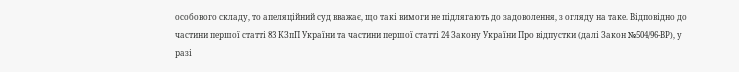особового складу, то апеляційний суд вважає, що такі вимоги не підлягають до задоволення, з огляду на таке. Відповідно до частини першої статті 83 КЗпП України та частини першої статті 24 Закону України Про відпустки (далі Закон №504/96-ВР), у разі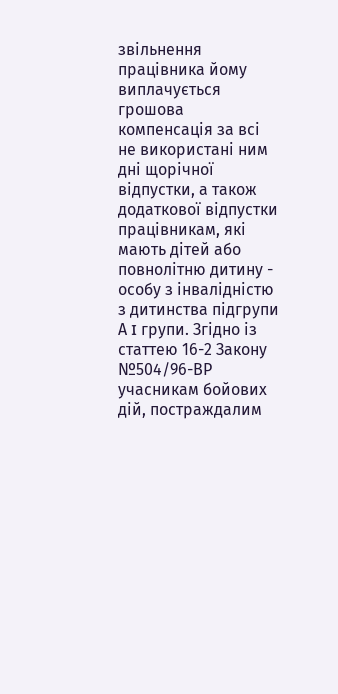звільнення працівника йому виплачується грошова компенсація за всі не використані ним дні щорічної відпустки, а також додаткової відпустки працівникам, які мають дітей або повнолітню дитину - особу з інвалідністю з дитинства підгрупи А I групи. Згідно із статтею 16-2 Закону №504/96-ВР учасникам бойових дій, постраждалим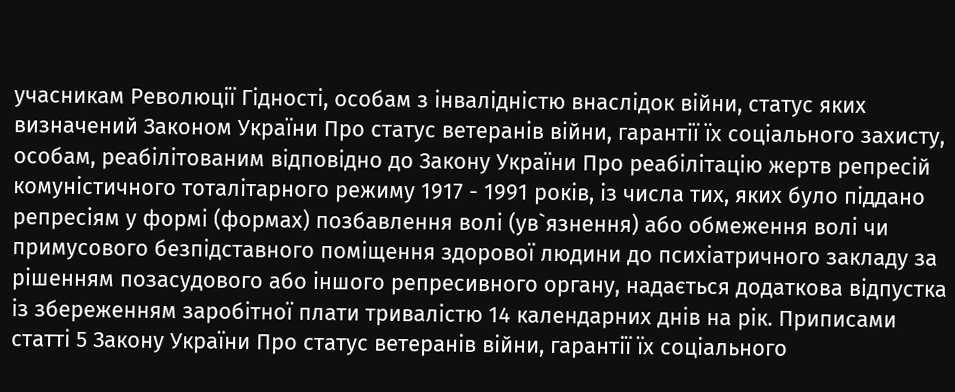учасникам Революції Гідності, особам з інвалідністю внаслідок війни, статус яких визначений Законом України Про статус ветеранів війни, гарантії їх соціального захисту, особам, реабілітованим відповідно до Закону України Про реабілітацію жертв репресій комуністичного тоталітарного режиму 1917 - 1991 років, із числа тих, яких було піддано репресіям у формі (формах) позбавлення волі (ув`язнення) або обмеження волі чи примусового безпідставного поміщення здорової людини до психіатричного закладу за рішенням позасудового або іншого репресивного органу, надається додаткова відпустка із збереженням заробітної плати тривалістю 14 календарних днів на рік. Приписами статті 5 Закону України Про статус ветеранів війни, гарантії їх соціального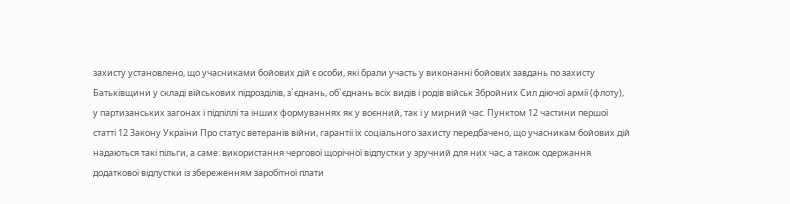захисту установлено, що учасниками бойових дій є особи, які брали участь у виконанні бойових завдань по захисту Батьківщини у складі військових підрозділів, з`єднань, об`єднань всіх видів і родів військ Збройних Сил діючої армії (флоту), у партизанських загонах і підпіллі та інших формуваннях як у воєнний, так і у мирний час. Пунктом 12 частини першої статті 12 Закону України Про статус ветеранів війни, гарантії їх соціального захисту передбачено, що учасникам бойових дій надаються такі пільги, а саме: використання чергової щорічної відпустки у зручний для них час, а також одержання додаткової відпустки із збереженням заробітної плати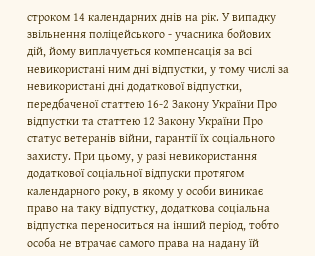строком 14 календарних днів на рік. У випадку звільнення поліцейського - учасника бойових дій, йому виплачується компенсація за всі невикористані ним дні відпустки, у тому числі за невикористані дні додаткової відпустки, передбаченої статтею 16-2 Закону України Про відпустки та статтею 12 Закону України Про статус ветеранів війни, гарантії їх соціального захисту. При цьому, у разі невикористання додаткової соціальної відпуски протягом календарного року, в якому у особи виникає право на таку відпустку, додаткова соціальна відпустка переноситься на інший період, тобто особа не втрачає самого права на надану їй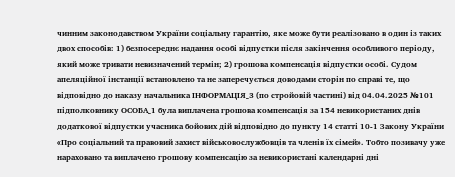чинним законодавством України соціальну гарантію, яке може бути реалізовано в один із таких двох способів: 1) безпосереднє надання особі відпустки після закінчення особливого періоду, який може тривати невизначений термін; 2) грошова компенсація відпустки особі. Судом апеляційної інстанції встановлено та не заперечується доводами сторін по справі те, що відповідно до наказу начальника ІНФОРМАЦІЯ_3 (по стройовій частині) від 04.04.2025 №101 підполковнику ОСОБА_1 була виплачена грошова компенсація за 154 невикористаних днів додаткової відпустки учасника бойових дій відповідно до пункту 14 статті 10-1 Закону України «Про соціальний та правовий захист військовослужбовців та членів їх сімей». Тобто позивачу уже нараховано та виплачено грошову компенсацію за невикористані календарні дні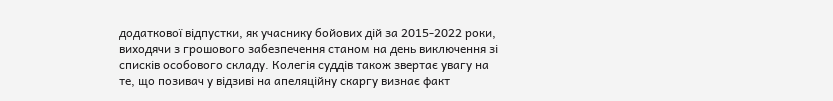додаткової відпустки, як учаснику бойових дій за 2015-2022 роки, виходячи з грошового забезпечення станом на день виключення зі списків особового складу. Колегія суддів також звертає увагу на те, що позивач у відзиві на апеляційну скаргу визнає факт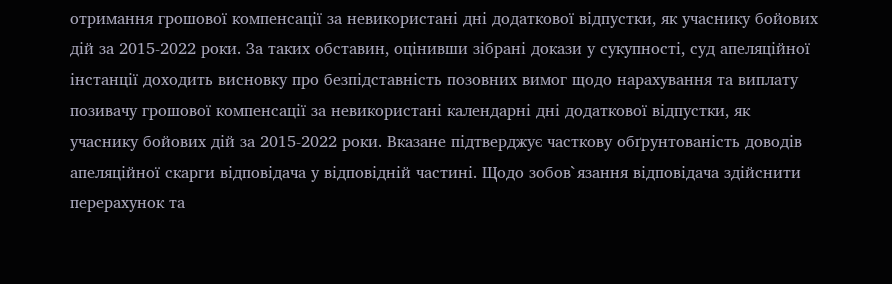отримання грошової компенсації за невикористані дні додаткової відпустки, як учаснику бойових дій за 2015-2022 роки. За таких обставин, оцінивши зібрані докази у сукупності, суд апеляційної інстанції доходить висновку про безпідставність позовних вимог щодо нарахування та виплату позивачу грошової компенсації за невикористані календарні дні додаткової відпустки, як учаснику бойових дій за 2015-2022 роки. Вказане підтверджує часткову обґрунтованість доводів апеляційної скарги відповідача у відповідній частині. Щодо зобов`язання відповідача здійснити перерахунок та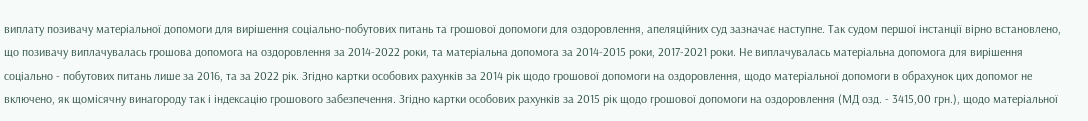виплату позивачу матеріальної допомоги для вирішення соціально-побутових питань та грошової допомоги для оздоровлення, апеляційних суд зазначає наступне. Так судом першої інстанції вірно встановлено, що позивачу виплачувалась грошова допомога на оздоровлення за 2014-2022 роки, та матеріальна допомога за 2014-2015 роки, 2017-2021 роки. Не виплачувалась матеріальна допомога для вирішення соціально - побутових питань лише за 2016, та за 2022 рік. Згідно картки особових рахунків за 2014 рік щодо грошової допомоги на оздоровлення, щодо матеріальної допомоги в обрахунок цих допомог не включено, як щомісячну винагороду так і індексацію грошового забезпечення. Згідно картки особових рахунків за 2015 рік щодо грошової допомоги на оздоровлення (МД озд. - 3415,00 грн.), щодо матеріальної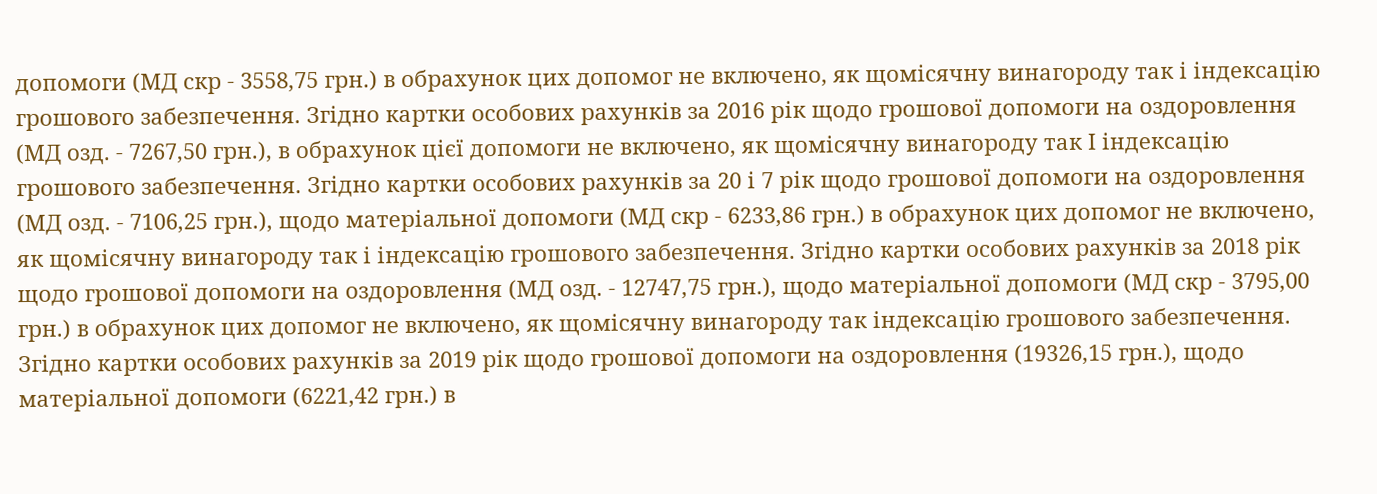допомоги (МД скр - 3558,75 грн.) в обрахунок цих допомог не включено, як щомісячну винагороду так і індексацію грошового забезпечення. Згідно картки особових рахунків за 2016 рік щодо грошової допомоги на оздоровлення (МД озд. - 7267,50 грн.), в обрахунок цієї допомоги не включено, як щомісячну винагороду так І індексацію грошового забезпечення. Згідно картки особових рахунків за 20 і 7 рік щодо грошової допомоги на оздоровлення (МД озд. - 7106,25 грн.), щодо матеріальної допомоги (МД скр - 6233,86 грн.) в обрахунок цих допомог не включено, як щомісячну винагороду так і індексацію грошового забезпечення. Згідно картки особових рахунків за 2018 рік щодо грошової допомоги на оздоровлення (МД озд. - 12747,75 грн.), щодо матеріальної допомоги (МД скр - 3795,00 грн.) в обрахунок цих допомог не включено, як щомісячну винагороду так індексацію грошового забезпечення. Згідно картки особових рахунків за 2019 рік щодо грошової допомоги на оздоровлення (19326,15 грн.), щодо матеріальної допомоги (6221,42 грн.) в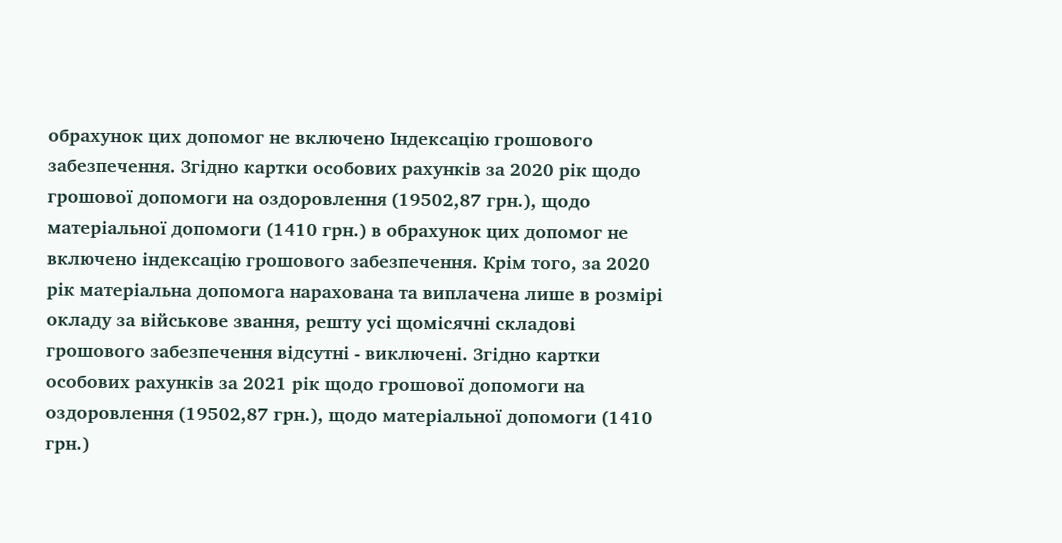обрахунок цих допомог не включено Індексацію грошового забезпечення. Згідно картки особових рахунків за 2020 рік щодо грошової допомоги на оздоровлення (19502,87 грн.), щодо матеріальної допомоги (1410 грн.) в обрахунок цих допомог не включено індексацію грошового забезпечення. Крім того, за 2020 рік матеріальна допомога нарахована та виплачена лише в розмірі окладу за військове звання, решту усі щомісячні складові грошового забезпечення відсутні - виключені. Згідно картки особових рахунків за 2021 рік щодо грошової допомоги на оздоровлення (19502,87 грн.), щодо матеріальної допомоги (1410 грн.)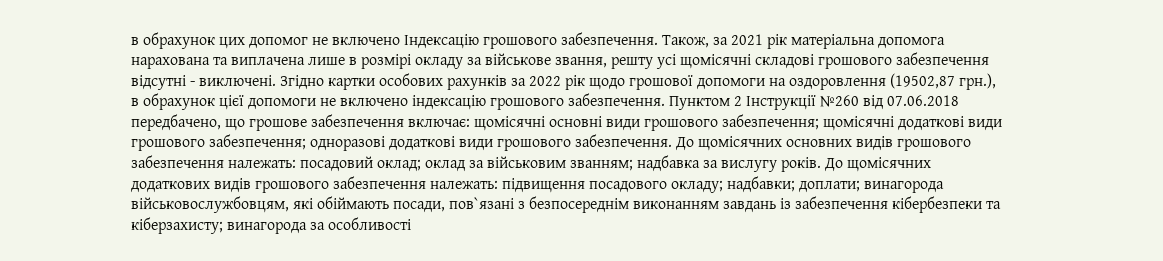в обрахунок цих допомог не включено Індексацію грошового забезпечення. Також, за 2021 рік матеріальна допомога нарахована та виплачена лише в розмірі окладу за військове звання, решту усі щомісячні складові грошового забезпечення відсутні - виключені. Згідно картки особових рахунків за 2022 рік щодо грошової допомоги на оздоровлення (19502,87 грн.), в обрахунок цієї допомоги не включено індексацію грошового забезпечення. Пунктом 2 Інструкції №260 від 07.06.2018 передбачено, що грошове забезпечення включає: щомісячні основні види грошового забезпечення; щомісячні додаткові види грошового забезпечення; одноразові додаткові види грошового забезпечення. До щомісячних основних видів грошового забезпечення належать: посадовий оклад; оклад за військовим званням; надбавка за вислугу років. До щомісячних додаткових видів грошового забезпечення належать: підвищення посадового окладу; надбавки; доплати; винагорода військовослужбовцям, які обіймають посади, пов`язані з безпосереднім виконанням завдань із забезпечення кібербезпеки та кіберзахисту; винагорода за особливості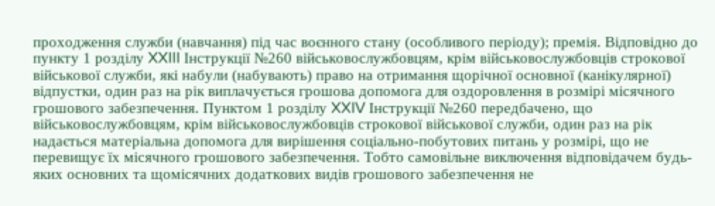проходження служби (навчання) під час воєнного стану (особливого періоду); премія. Відповідно до пункту 1 розділу XXIII Інструкції №260 військовослужбовцям, крім військовослужбовців строкової військової служби, які набули (набувають) право на отримання щорічної основної (канікулярної) відпустки, один раз на рік виплачується грошова допомога для оздоровлення в розмірі місячного грошового забезпечення. Пунктом 1 розділу XXIV Інструкції №260 передбачено, що військовослужбовцям, крім військовослужбовців строкової військової служби, один раз на рік надається матеріальна допомога для вирішення соціально-побутових питань у розмірі, що не перевищує їх місячного грошового забезпечення. Тобто самовільне виключення відповідачем будь-яких основних та щомісячних додаткових видів грошового забезпечення не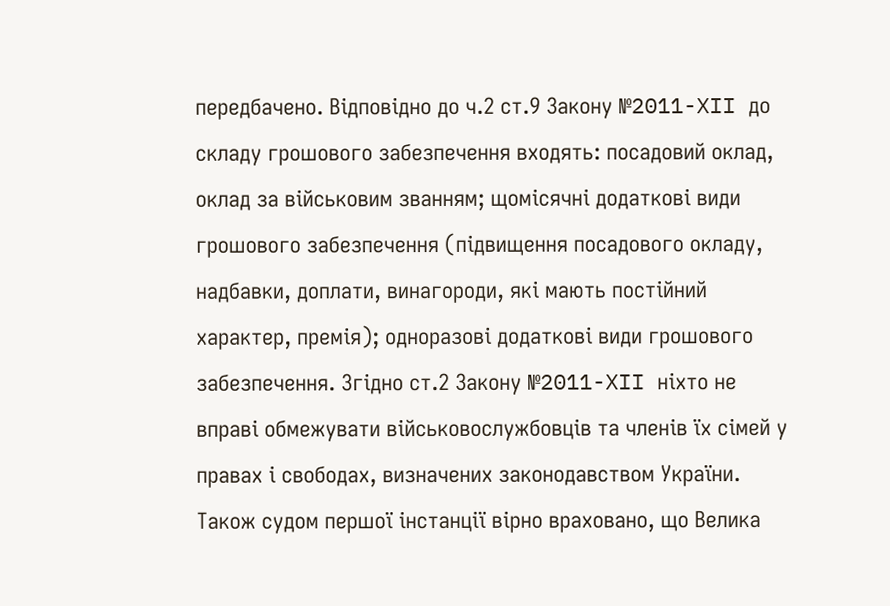передбачено. Відповідно до ч.2 ст.9 Закону №2011-XII до складу грошового забезпечення входять: посадовий оклад, оклад за військовим званням; щомісячні додаткові види грошового забезпечення (підвищення посадового окладу, надбавки, доплати, винагороди, які мають постійний характер, премія); одноразові додаткові види грошового забезпечення. Згідно ст.2 Закону №2011-XII ніхто не вправі обмежувати військовослужбовців та членів їх сімей у правах і свободах, визначених законодавством України. Також судом першої інстанції вірно враховано, що Велика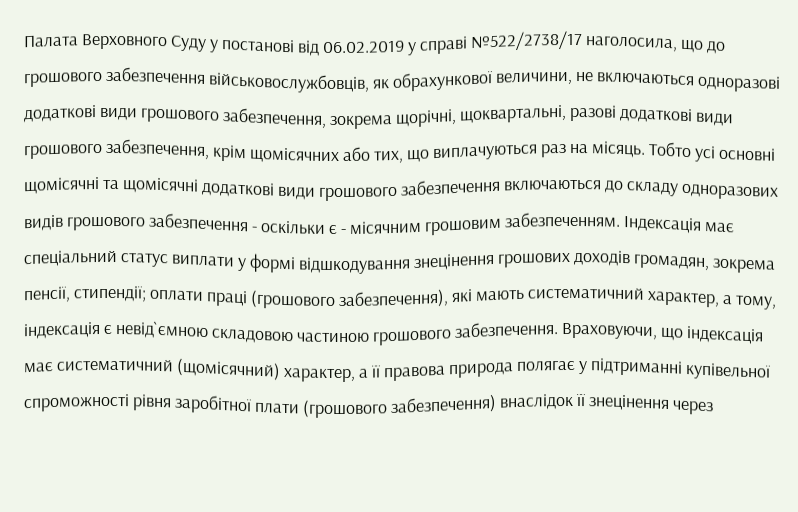Палата Верховного Суду у постанові від 06.02.2019 у справі №522/2738/17 наголосила, що до грошового забезпечення військовослужбовців, як обрахункової величини, не включаються одноразові додаткові види грошового забезпечення, зокрема щорічні, щоквартальні, разові додаткові види грошового забезпечення, крім щомісячних або тих, що виплачуються раз на місяць. Тобто усі основні щомісячні та щомісячні додаткові види грошового забезпечення включаються до складу одноразових видів грошового забезпечення - оскільки є - місячним грошовим забезпеченням. Індексація має спеціальний статус виплати у формі відшкодування знецінення грошових доходів громадян, зокрема пенсії, стипендії; оплати праці (грошового забезпечення), які мають систематичний характер, а тому, індексація є невід`ємною складовою частиною грошового забезпечення. Враховуючи, що індексація має систематичний (щомісячний) характер, а її правова природа полягає у підтриманні купівельної спроможності рівня заробітної плати (грошового забезпечення) внаслідок її знецінення через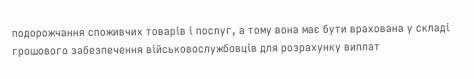подорожчання споживчих товарів і послуг, а тому вона має бути врахована у складі грошового забезпечення військовослужбовців для розрахунку виплат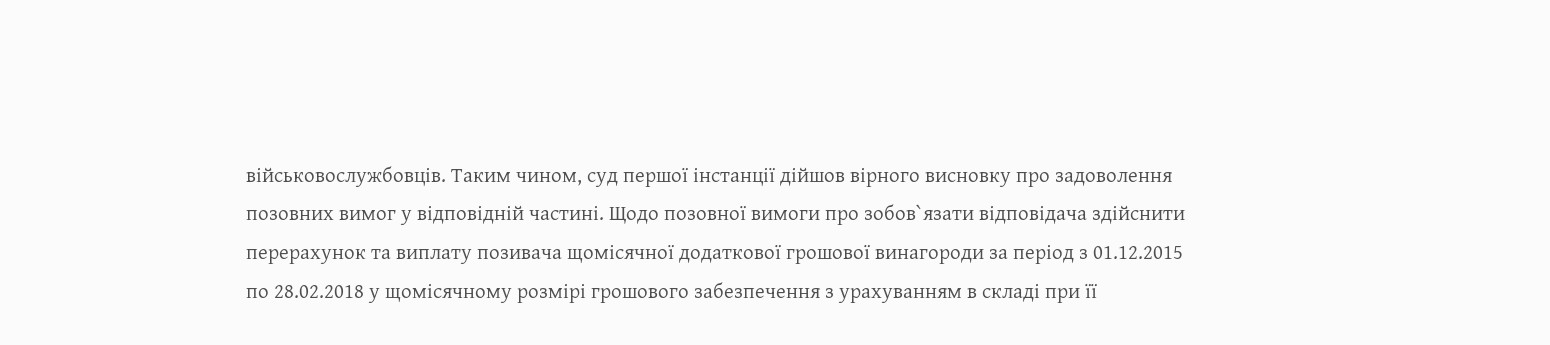військовослужбовців. Таким чином, суд першої інстанції дійшов вірного висновку про задоволення позовних вимог у відповідній частині. Щодо позовної вимоги про зобов`язати відповідача здійснити перерахунок та виплату позивача щомісячної додаткової грошової винагороди за період з 01.12.2015 по 28.02.2018 у щомісячному розмірі грошового забезпечення з урахуванням в складі при її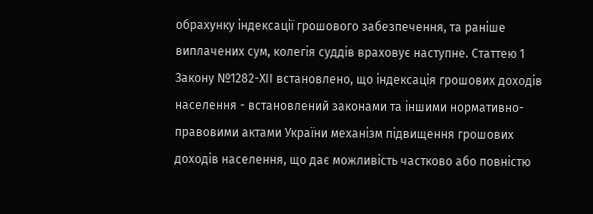обрахунку індексації грошового забезпечення, та раніше виплачених сум, колегія суддів враховує наступне. Статтею 1 Закону №1282-ХІІ встановлено, що індексація грошових доходів населення - встановлений законами та іншими нормативно-правовими актами України механізм підвищення грошових доходів населення, що дає можливість частково або повністю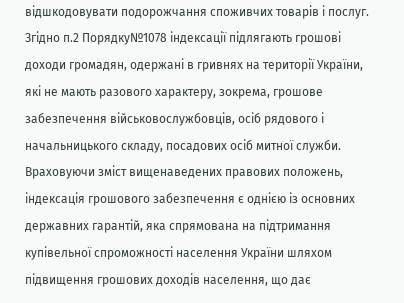відшкодовувати подорожчання споживчих товарів і послуг. Згідно п.2 Порядку№1078 індексації підлягають грошові доходи громадян, одержані в гривнях на території України, які не мають разового характеру, зокрема, грошове забезпечення військовослужбовців, осіб рядового і начальницького складу, посадових осіб митної служби. Враховуючи зміст вищенаведених правових положень, індексація грошового забезпечення є однією із основних державних гарантій, яка спрямована на підтримання купівельної спроможності населення України шляхом підвищення грошових доходів населення, що дає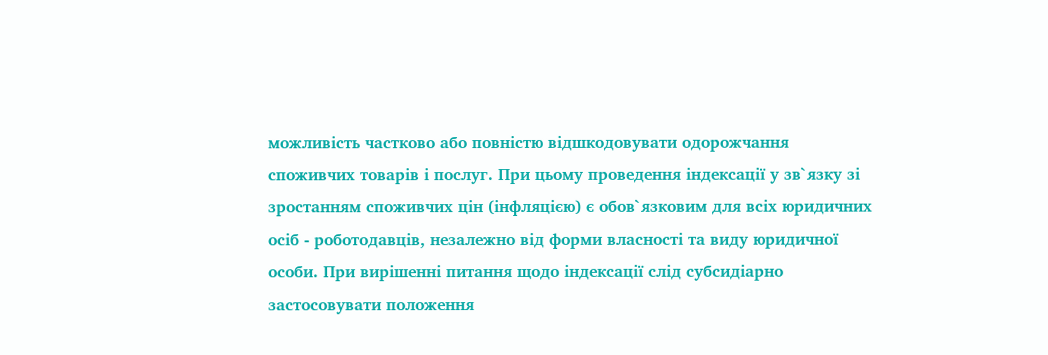можливість частково або повністю відшкодовувати одорожчання споживчих товарів і послуг. При цьому проведення індексації у зв`язку зі зростанням споживчих цін (інфляцією) є обов`язковим для всіх юридичних осіб - роботодавців, незалежно від форми власності та виду юридичної особи. При вирішенні питання щодо індексації слід субсидіарно застосовувати положення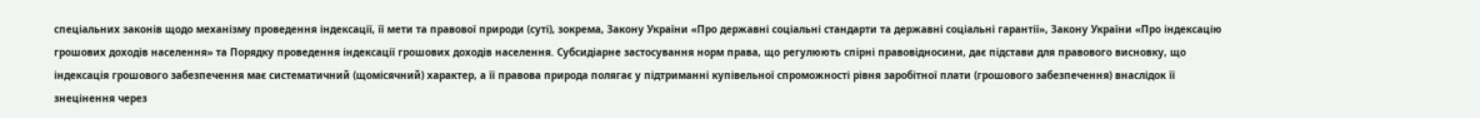спеціальних законів щодо механізму проведення індексації, її мети та правової природи (суті), зокрема, Закону України «Про державні соціальні стандарти та державні соціальні гарантії», Закону України «Про індексацію грошових доходів населення» та Порядку проведення індексації грошових доходів населення. Субсидіарне застосування норм права, що регулюють спірні правовідносини, дає підстави для правового висновку, що індексація грошового забезпечення має систематичний (щомісячний) характер, а її правова природа полягає у підтриманні купівельної спроможності рівня заробітної плати (грошового забезпечення) внаслідок її знецінення через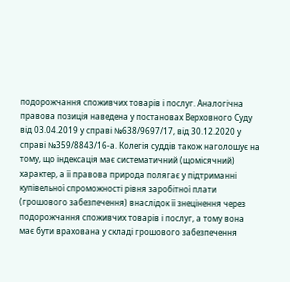подорожчання споживчих товарів і послуг. Аналогічна правова позиція наведена у постановах Верховного Суду від 03.04.2019 у справі №638/9697/17, від 30.12.2020 у справі №359/8843/16-а. Колегія суддів також наголошує на тому, що індексація має систематичний (щомісячний) характер, а її правова природа полягає у підтриманні купівельної спроможності рівня заробітної плати (грошового забезпечення) внаслідок її знецінення через подорожчання споживчих товарів і послуг, а тому вона має бути врахована у складі грошового забезпечення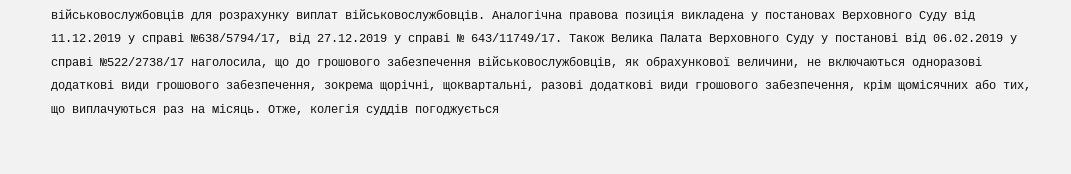військовослужбовців для розрахунку виплат військовослужбовців. Аналогічна правова позиція викладена у постановах Верховного Суду від 11.12.2019 у справі №638/5794/17, від 27.12.2019 у справі № 643/11749/17. Також Велика Палата Верховного Суду у постанові від 06.02.2019 у справі №522/2738/17 наголосила, що до грошового забезпечення військовослужбовців, як обрахункової величини, не включаються одноразові додаткові види грошового забезпечення, зокрема щорічні, щоквартальні, разові додаткові види грошового забезпечення, крім щомісячних або тих, що виплачуються раз на місяць. Отже, колегія суддів погоджується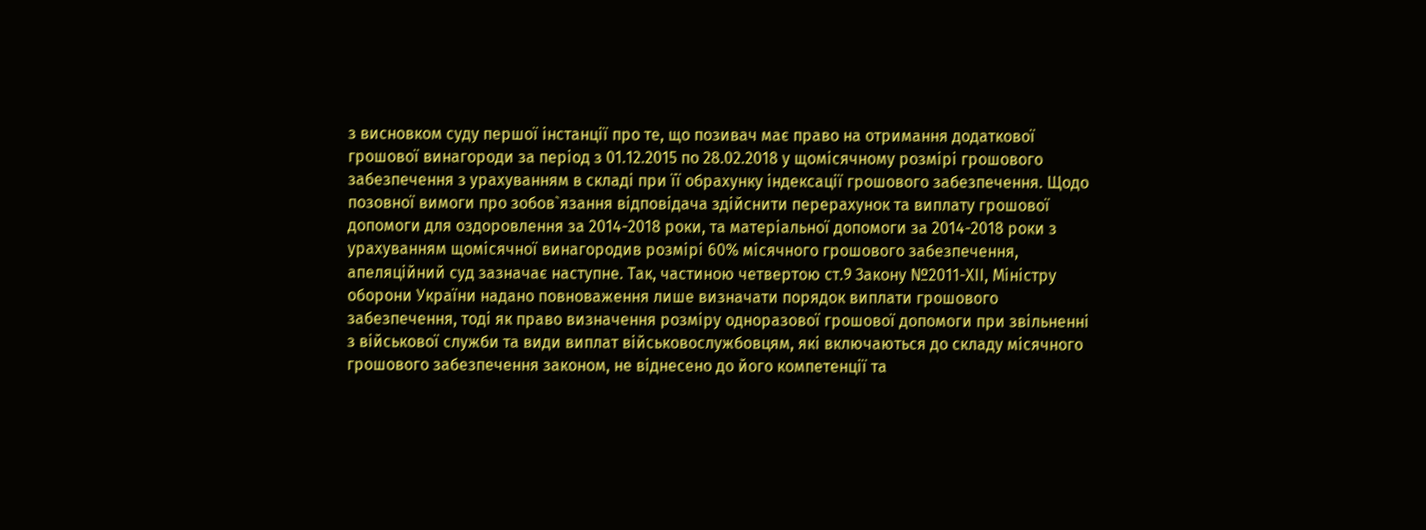з висновком суду першої інстанції про те, що позивач має право на отримання додаткової грошової винагороди за період з 01.12.2015 по 28.02.2018 у щомісячному розмірі грошового забезпечення з урахуванням в складі при її обрахунку індексації грошового забезпечення. Щодо позовної вимоги про зобов`язання відповідача здійснити перерахунок та виплату грошової допомоги для оздоровлення за 2014-2018 роки, та матеріальної допомоги за 2014-2018 роки з урахуванням щомісячної винагородив розмірі 60% місячного грошового забезпечення, апеляційний суд зазначає наступне. Так, частиною четвертою ст.9 Закону №2011-ХІІ, Міністру оборони України надано повноваження лише визначати порядок виплати грошового забезпечення, тоді як право визначення розміру одноразової грошової допомоги при звільненні з військової служби та види виплат військовослужбовцям, які включаються до складу місячного грошового забезпечення законом, не віднесено до його компетенції та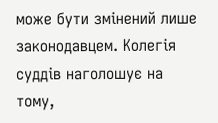може бути змінений лише законодавцем. Колегія суддів наголошує на тому,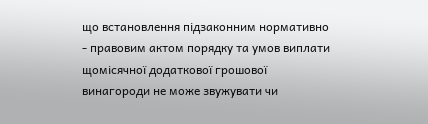що встановлення підзаконним нормативно - правовим актом порядку та умов виплати щомісячної додаткової грошової винагороди не може звужувати чи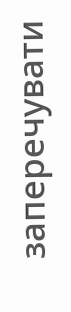заперечувати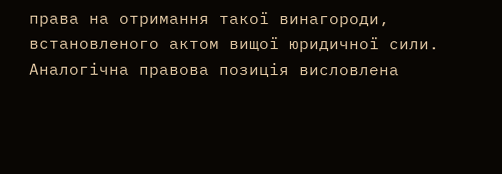права на отримання такої винагороди, встановленого актом вищої юридичної сили. Аналогічна правова позиція висловлена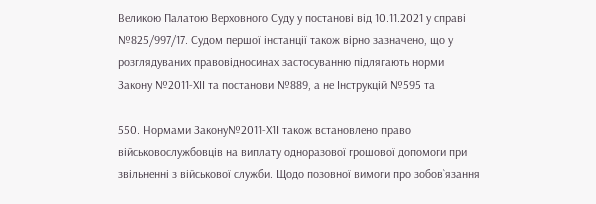Великою Палатою Верховного Суду у постанові від 10.11.2021 у справі №825/997/17. Судом першої інстанції також вірно зазначено, що у розглядуваних правовідносинах застосуванню підлягають норми Закону №2011-ХІІ та постанови №889, а не Інструкцій №595 та

550. Нормами Закону№2011-Х1І також встановлено право військовослужбовців на виплату одноразової грошової допомоги при звільненні з військової служби. Щодо позовної вимоги про зобов`язання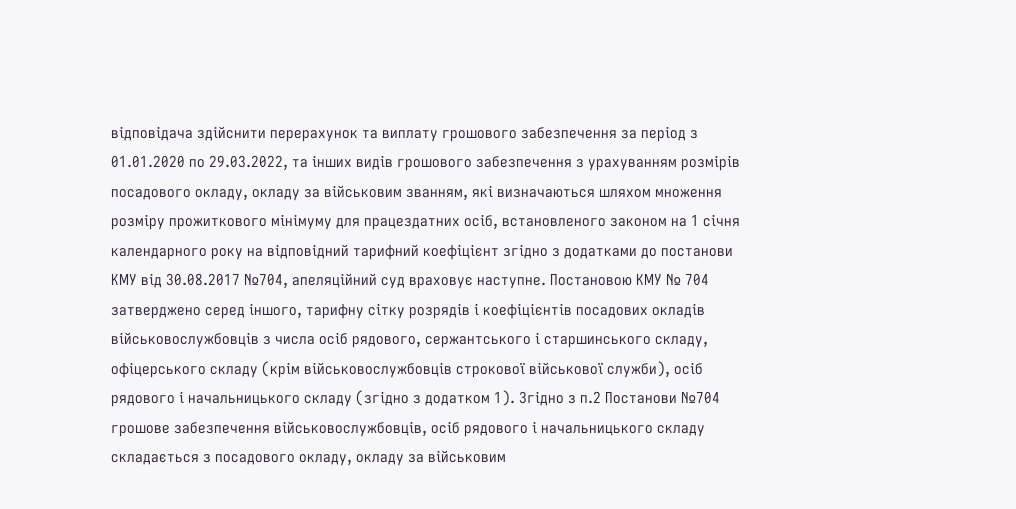відповідача здійснити перерахунок та виплату грошового забезпечення за період з 01.01.2020 по 29.03.2022, та інших видів грошового забезпечення з урахуванням розмірів посадового окладу, окладу за військовим званням, які визначаються шляхом множення розміру прожиткового мінімуму для працездатних осіб, встановленого законом на 1 січня календарного року на відповідний тарифний коефіцієнт згідно з додатками до постанови КМУ від 30.08.2017 №704, апеляційний суд враховує наступне. Постановою КМУ № 704 затверджено серед іншого, тарифну сітку розрядів і коефіцієнтів посадових окладів військовослужбовців з числа осіб рядового, сержантського і старшинського складу, офіцерського складу (крім військовослужбовців строкової військової служби), осіб рядового і начальницького складу (згідно з додатком 1). Згідно з п.2 Постанови №704 грошове забезпечення військовослужбовців, осіб рядового і начальницького складу складається з посадового окладу, окладу за військовим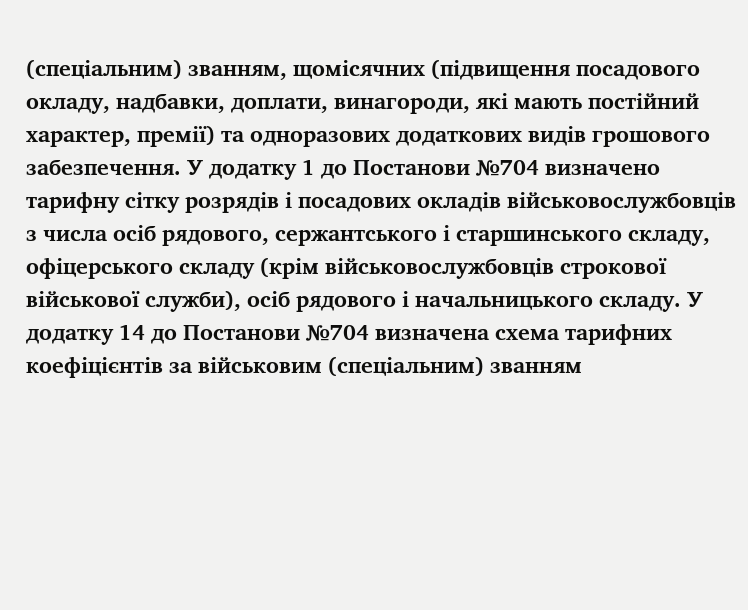(спеціальним) званням, щомісячних (підвищення посадового окладу, надбавки, доплати, винагороди, які мають постійний характер, премії) та одноразових додаткових видів грошового забезпечення. У додатку 1 до Постанови №704 визначено тарифну сітку розрядів і посадових окладів військовослужбовців з числа осіб рядового, сержантського і старшинського складу, офіцерського складу (крім військовослужбовців строкової військової служби), осіб рядового і начальницького складу. У додатку 14 до Постанови №704 визначена схема тарифних коефіцієнтів за військовим (спеціальним) званням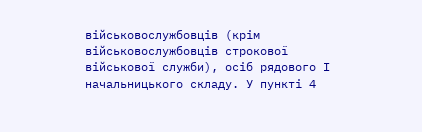військовослужбовців (крім військовослужбовців строкової військової служби), осіб рядового І начальницького складу. У пункті 4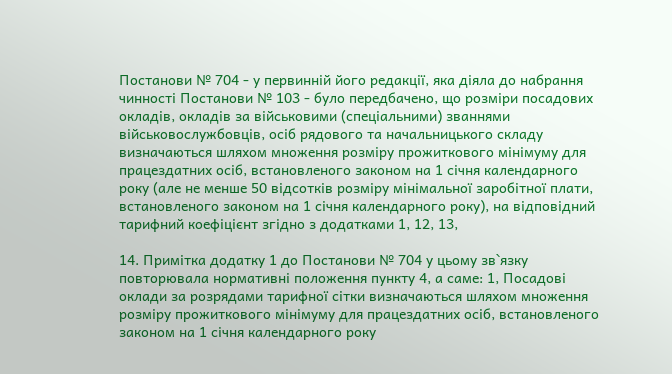Постанови № 704 - у первинній його редакції, яка діяла до набрання чинності Постанови № 103 - було передбачено, що розміри посадових окладів, окладів за військовими (спеціальними) званнями військовослужбовців, осіб рядового та начальницького складу визначаються шляхом множення розміру прожиткового мінімуму для працездатних осіб, встановленого законом на 1 січня календарного року (але не менше 50 відсотків розміру мінімальної заробітної плати, встановленого законом на 1 січня календарного року), на відповідний тарифний коефіцієнт згідно з додатками 1, 12, 13,

14. Примітка додатку 1 до Постанови № 704 у цьому зв`язку повторювала нормативні положення пункту 4, а саме: 1, Посадові оклади за розрядами тарифної сітки визначаються шляхом множення розміру прожиткового мінімуму для працездатних осіб, встановленого законом на 1 січня календарного року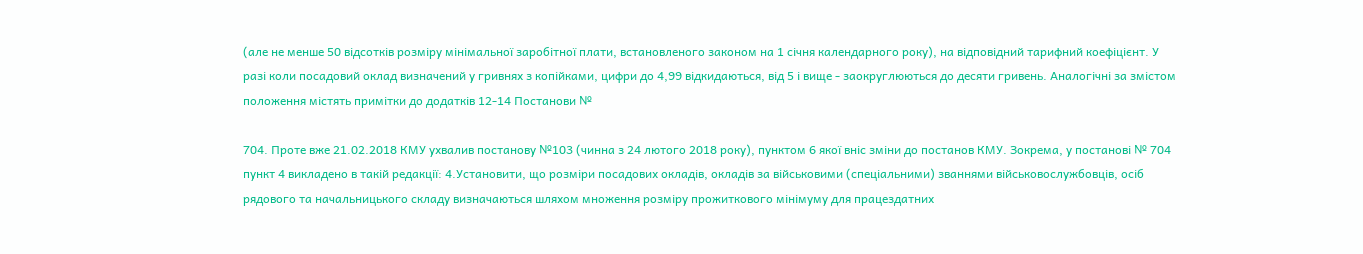(але не менше 50 відсотків розміру мінімальної заробітної плати, встановленого законом на 1 січня календарного року), на відповідний тарифний коефіцієнт. У разі коли посадовий оклад визначений у гривнях з копійками, цифри до 4,99 відкидаються, від 5 і вище - заокруглюються до десяти гривень. Аналогічні за змістом положення містять примітки до додатків 12-14 Постанови №

704. Проте вже 21.02.2018 КМУ ухвалив постанову №103 (чинна з 24 лютого 2018 року), пунктом 6 якої вніс зміни до постанов КМУ. Зокрема, у постанові № 704 пункт 4 викладено в такій редакції: 4.Установити, що розміри посадових окладів, окладів за військовими (спеціальними) званнями військовослужбовців, осіб рядового та начальницького складу визначаються шляхом множення розміру прожиткового мінімуму для працездатних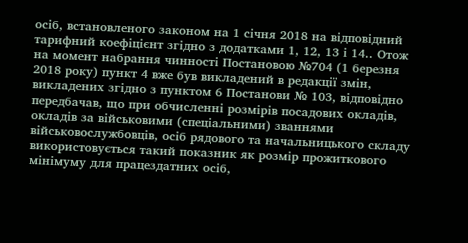осіб, встановленого законом на 1 січня 2018 на відповідний тарифний коефіцієнт згідно з додатками 1, 12, 13 і 14.. Отож на момент набрання чинності Постановою №704 (1 березня 2018 року) пункт 4 вже був викладений в редакції змін, викладених згідно з пунктом 6 Постанови № 103, відповідно передбачав, що при обчисленні розмірів посадових окладів, окладів за військовими (спеціальними) званнями військовослужбовців, осіб рядового та начальницького складу використовується такий показник як розмір прожиткового мінімуму для працездатних осіб,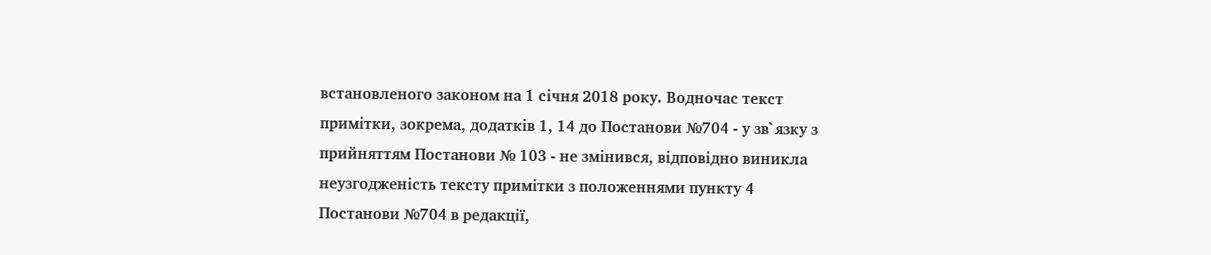встановленого законом на 1 січня 2018 року. Водночас текст примітки, зокрема, додатків 1, 14 до Постанови №704 - у зв`язку з прийняттям Постанови № 103 - не змінився, відповідно виникла неузгодженість тексту примітки з положеннями пункту 4 Постанови №704 в редакції,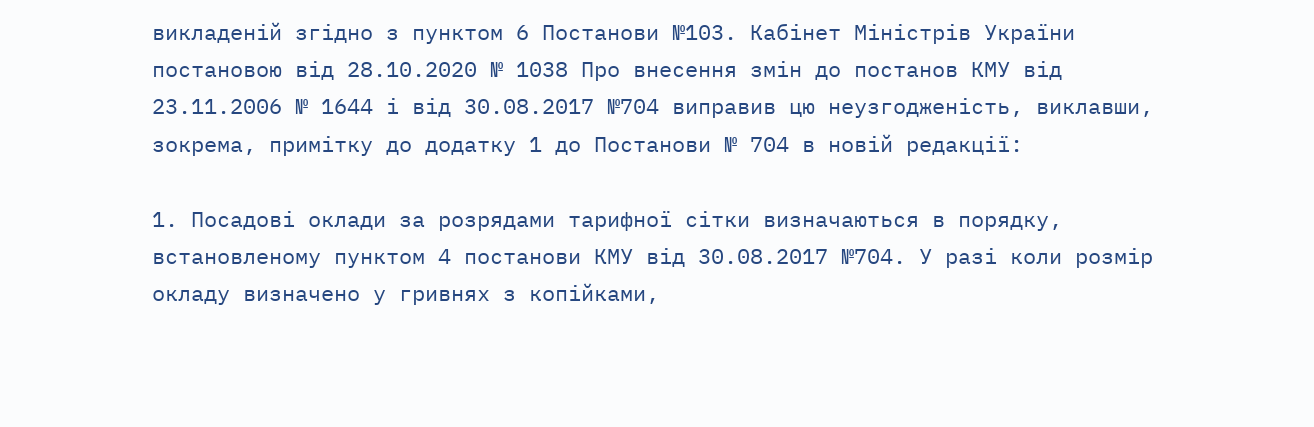викладеній згідно з пунктом 6 Постанови №103. Кабінет Міністрів України постановою від 28.10.2020 № 1038 Про внесення змін до постанов КМУ від 23.11.2006 № 1644 і від 30.08.2017 №704 виправив цю неузгодженість, виклавши, зокрема, примітку до додатку 1 до Постанови № 704 в новій редакції:

1. Посадові оклади за розрядами тарифної сітки визначаються в порядку, встановленому пунктом 4 постанови КМУ від 30.08.2017 №704. У разі коли розмір окладу визначено у гривнях з копійками,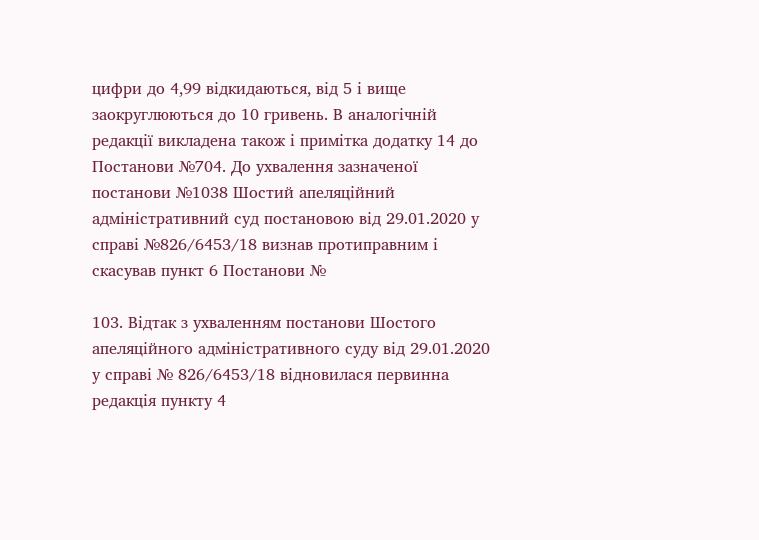цифри до 4,99 відкидаються, від 5 і вище заокруглюються до 10 гривень. В аналогічній редакції викладена також і примітка додатку 14 до Постанови №704. До ухвалення зазначеної постанови №1038 Шостий апеляційний адміністративний суд постановою від 29.01.2020 у справі №826/6453/18 визнав протиправним і скасував пункт 6 Постанови №

103. Відтак з ухваленням постанови Шостого апеляційного адміністративного суду від 29.01.2020 у справі № 826/6453/18 відновилася первинна редакція пункту 4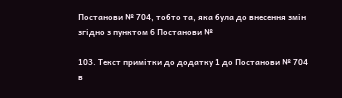Постанови № 704, тобто та, яка була до внесення змін згідно з пунктом 6 Постанови №

103. Текст примітки до додатку 1 до Постанови № 704 в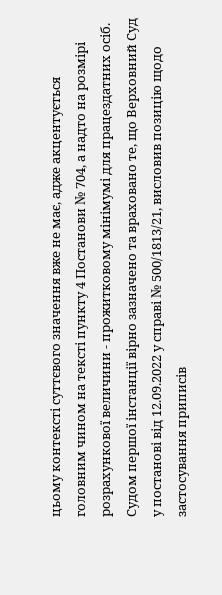цьому контексті суттєвого значення вже не має, адже акцентується головним чином на тексті пункту 4 Постанови № 704, а надто на розмірі розрахункової величини - прожитковому мінімумі для працездатних осіб. Судом першої інстанції вірно зазначено та враховано те, що Верховний Суд у постанові від 12.09.2022 у справі № 500/1813/21, висловив позицію щодо застосування приписів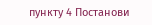пункту 4 Постанови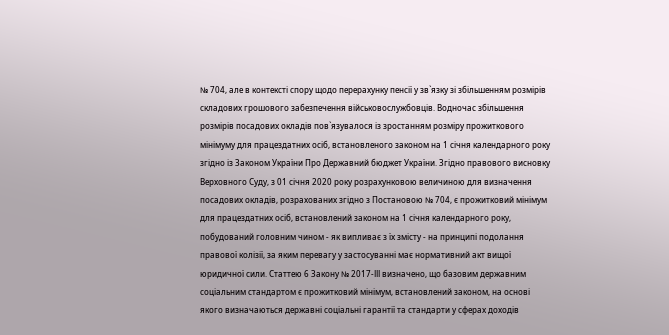№ 704, але в контексті спору щодо перерахунку пенсії у зв`язку зі збільшенням розмірів складових грошового забезпечення військовослужбовців. Водночас збільшення розмірів посадових окладів пов`язувалося із зростанням розміру прожиткового мінімуму для працездатних осіб, встановленого законом на 1 січня календарного року згідно із Законом України Про Державний бюджет України. Згідно правового висновку Верховного Суду, з 01 січня 2020 року розрахунковою величиною для визначення посадових окладів, розрахованих згідно з Постановою № 704, є прожитковий мінімум для працездатних осіб, встановлений законом на 1 січня календарного року, побудований головним чином - як випливає з їх змісту - на принципі подолання правової колізії, за яким перевагу у застосуванні має нормативний акт вищої юридичної сили. Статтею 6 Закону № 2017-ІІІ визначено, що базовим державним соціальним стандартом є прожитковий мінімум, встановлений законом, на основі якого визначаються державні соціальні гарантії та стандарти у сферах доходів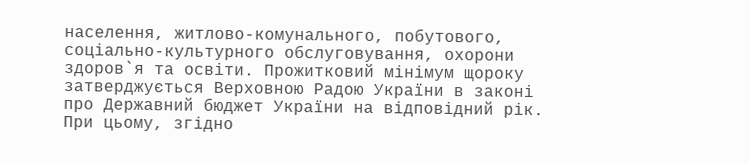населення, житлово-комунального, побутового, соціально-культурного обслуговування, охорони здоров`я та освіти. Прожитковий мінімум щороку затверджується Верховною Радою України в законі про Державний бюджет України на відповідний рік. При цьому, згідно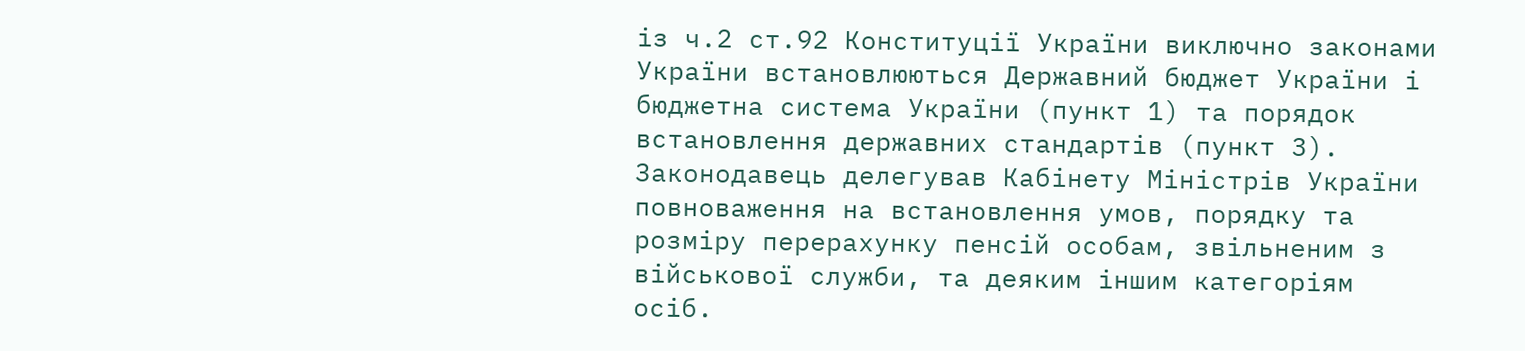із ч.2 ст.92 Конституції України виключно законами України встановлюються Державний бюджет України і бюджетна система України (пункт 1) та порядок встановлення державних стандартів (пункт 3). Законодавець делегував Кабінету Міністрів України повноваження на встановлення умов, порядку та розміру перерахунку пенсій особам, звільненим з військової служби, та деяким іншим категоріям осіб.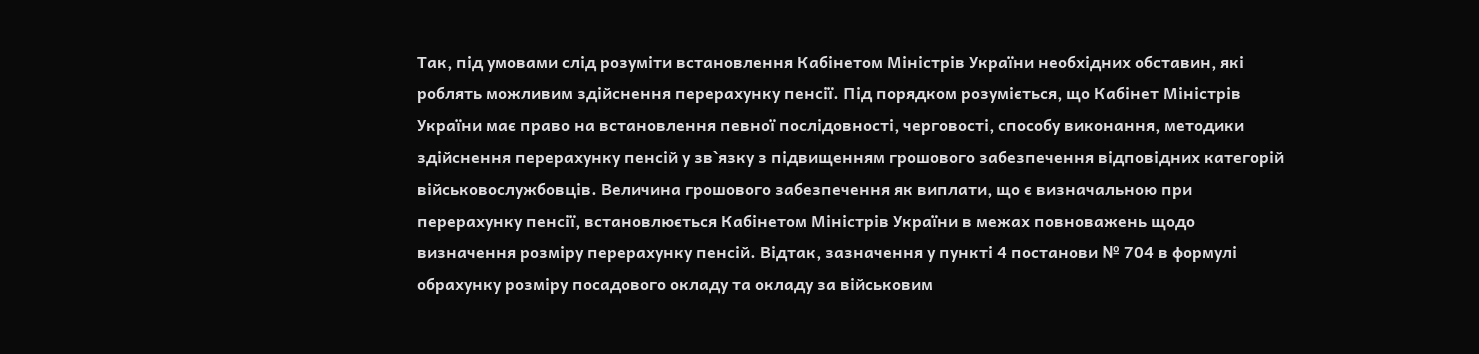Так, під умовами слід розуміти встановлення Кабінетом Міністрів України необхідних обставин, які роблять можливим здійснення перерахунку пенсії. Під порядком розуміється, що Кабінет Міністрів України має право на встановлення певної послідовності, черговості, способу виконання, методики здійснення перерахунку пенсій у зв`язку з підвищенням грошового забезпечення відповідних категорій військовослужбовців. Величина грошового забезпечення як виплати, що є визначальною при перерахунку пенсії, встановлюється Кабінетом Міністрів України в межах повноважень щодо визначення розміру перерахунку пенсій. Відтак, зазначення у пункті 4 постанови № 704 в формулі обрахунку розміру посадового окладу та окладу за військовим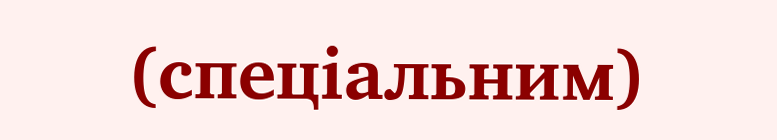(спеціальним)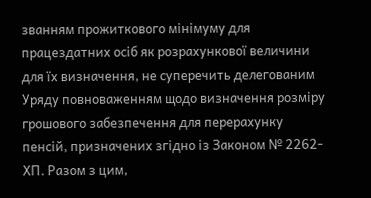званням прожиткового мінімуму для працездатних осіб як розрахункової величини для їх визначення, не суперечить делегованим Уряду повноваженням щодо визначення розміру грошового забезпечення для перерахунку пенсій, призначених згідно із Законом № 2262-ХП. Разом з цим,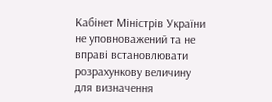Кабінет Міністрів України не уповноважений та не вправі встановлювати розрахункову величину для визначення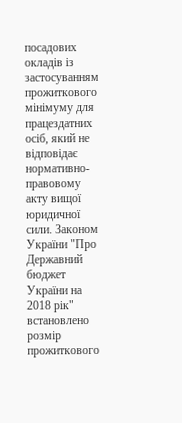посадових окладів із застосуванням прожиткового мінімуму для працездатних осіб, який не відповідає нормативно-правовому акту вищої юридичної сили. Законом України "Про Державний бюджет України на 2018 рік" встановлено розмір прожиткового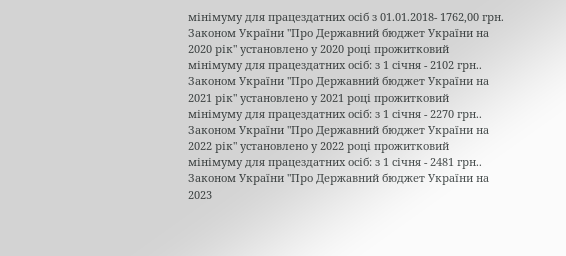мінімуму для працездатних осіб з 01.01.2018- 1762,00 грн. Законом України "Про Державний бюджет України на 2020 рік" установлено у 2020 році прожитковий мінімуму для працездатних осіб: з 1 січня - 2102 грн.. Законом України "Про Державний бюджет України на 2021 рік" установлено у 2021 році прожитковий мінімуму для працездатних осіб: з 1 січня - 2270 грн.. Законом України "Про Державний бюджет України на 2022 рік" установлено у 2022 році прожитковий мінімуму для працездатних осіб: з 1 січня - 2481 грн.. Законом України "Про Державний бюджет України на 2023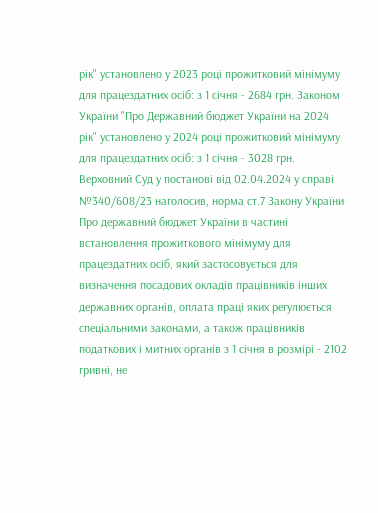рік" установлено у 2023 році прожитковий мінімуму для працездатних осіб: з 1 січня - 2684 грн. Законом України "Про Державний бюджет України на 2024 рік" установлено у 2024 році прожитковий мінімуму для працездатних осіб: з 1 січня - 3028 грн. Верховний Суд у постанові від 02.04.2024 у справі №340/608/23 наголосив, норма ст.7 Закону України Про державний бюджет України в частині встановлення прожиткового мінімуму для працездатних осіб, який застосовується для визначення посадових окладів працівників інших державних органів, оплата праці яких регулюється спеціальними законами, а також працівників податкових і митних органів з 1 січня в розмірі - 2102 гривні, не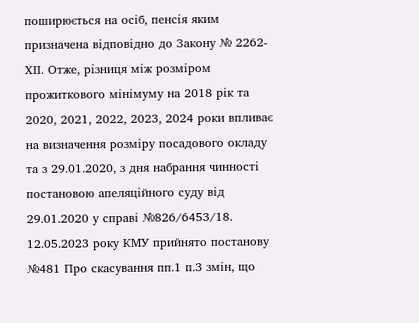поширюється на осіб, пенсія яким призначена відповідно до Закону № 2262-ХІІ. Отже, різниця між розміром прожиткового мінімуму на 2018 рік та 2020, 2021, 2022, 2023, 2024 роки впливає на визначення розміру посадового окладу та з 29.01.2020, з дня набрання чинності постановою апеляційного суду від 29.01.2020 у справі №826/6453/18. 12.05.2023 року КМУ прийнято постанову №481 Про скасування пп.1 п.3 змін, що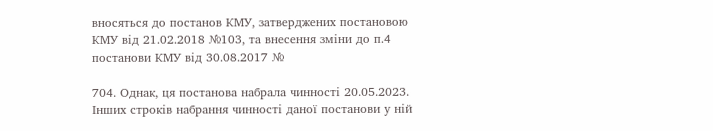вносяться до постанов КМУ, затверджених постановою КМУ від 21.02.2018 №103, та внесення зміни до п.4 постанови КМУ від 30.08.2017 №

704. Однак, ця постанова набрала чинності 20.05.2023. Інших строків набрання чинності даної постанови у ній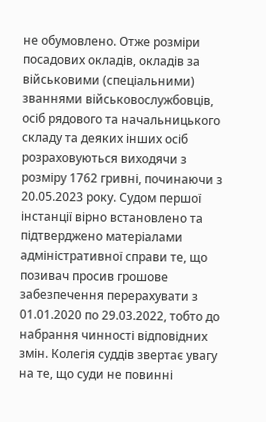не обумовлено. Отже розміри посадових окладів, окладів за військовими (спеціальними) званнями військовослужбовців, осіб рядового та начальницького складу та деяких інших осіб розраховуються виходячи з розміру 1762 гривні, починаючи з 20.05.2023 року. Судом першої інстанції вірно встановлено та підтверджено матеріалами адміністративної справи те, що позивач просив грошове забезпечення перерахувати з 01.01.2020 по 29.03.2022, тобто до набрання чинності відповідних змін. Колегія суддів звертає увагу на те, що суди не повинні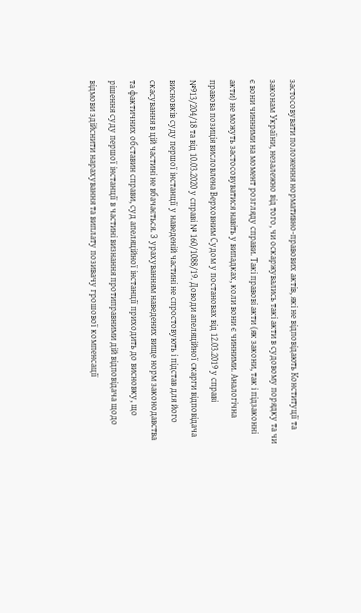застосовувати положення нормативно-правових актів, які не відповідають Конституції та законам України, незалежно від того, чи оскаржувались такі акти в судовому порядку та чи є вони чинними на момент розгляду справи. Такі правові акти (як закони, так і підзаконні акти) не можуть застосовуватися навіть у випадках, коли вони є чинними. Аналогічна правова позиція висловлена Верховним Судом у постановах від 12.03.2019 у справі №913/204/18 та від 10.03.2020 у справі № 160/1088/19. Доводи апеляційної скарги відповідача висновків суду першої інстанції у наведеній частині не спростовують і підстав для його скасування в цій частині не вбачається. З урахуванням наведених вище норм законодавства та фактичних обставин справи, суд апеляційної інстанції приходить до висновку, що рішення суду першої інстанції в частині визнання протиправними дій відповідача щодо відмови здійснити нарахування та виплату позивачу грошової компенсації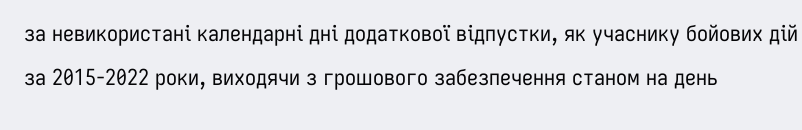за невикористані календарні дні додаткової відпустки, як учаснику бойових дій за 2015-2022 роки, виходячи з грошового забезпечення станом на день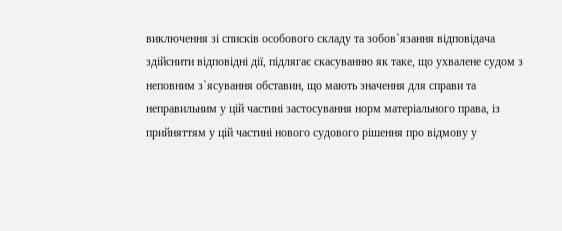виключення зі списків особового складу та зобов`язання відповідача здійснити відповідні дії, підлягає скасуванню як таке, що ухвалене судом з неповним з`ясування обставин, що мають значення для справи та неправильним у цій частині застосування норм матеріального права, із прийняттям у цій частині нового судового рішення про відмову у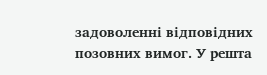задоволенні відповідних позовних вимог. У решта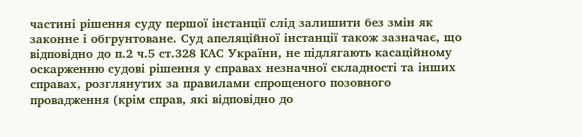частині рішення суду першої інстанції слід залишити без змін як законне і обгрунтоване. Суд апеляційної інстанції також зазначає, що відповідно до п.2 ч.5 ст.328 КАС України, не підлягають касаційному оскарженню судові рішення у справах незначної складності та інших справах, розглянутих за правилами спрощеного позовного провадження (крім справ, які відповідно до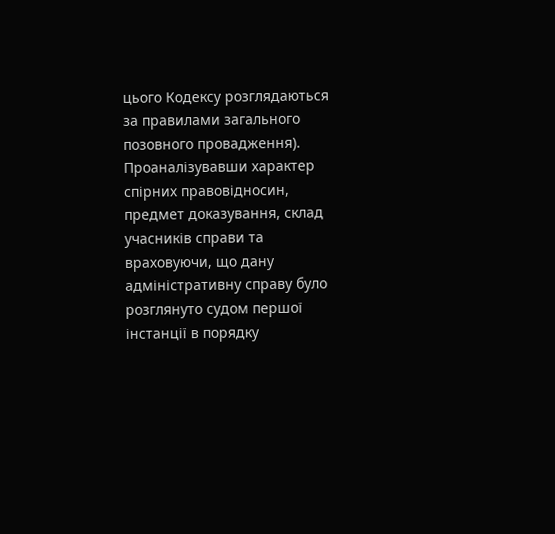цього Кодексу розглядаються за правилами загального позовного провадження). Проаналізувавши характер спірних правовідносин, предмет доказування, склад учасників справи та враховуючи, що дану адміністративну справу було розглянуто судом першої інстанції в порядку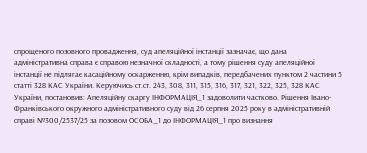спрощеного позовного провадження, суд апеляційної інстанції зазначає, що дана адміністративна справа є справою незначної складності, а тому рішення суду апеляційної інстанції не підлягає касаційному оскарженню, крім випадків, передбачених пунктом 2 частини 5 статті 328 КАС України. Керуючись ст.ст. 243, 308, 311, 315, 316, 317, 321, 322, 325, 328 КАС України, постановив: Апеляційну скаргу ІНФОРМАЦІЯ_1 задоволити частково. Рішення Івано-Франківського окружного адміністративного суду від 26 серпня 2025 року в адміністративній справі №300/2537/25 за позовом ОСОБА_1 до ІНФОРМАЦІЯ_1 про визнання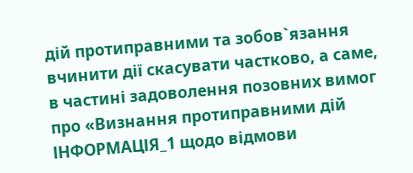дій протиправними та зобов`язання вчинити дії скасувати частково, а саме, в частині задоволення позовних вимог про «Визнання протиправними дій ІНФОРМАЦІЯ_1 щодо відмови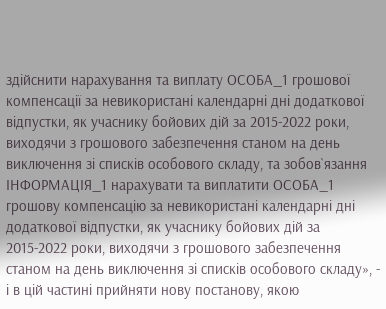здійснити нарахування та виплату ОСОБА_1 грошової компенсації за невикористані календарні дні додаткової відпустки, як учаснику бойових дій за 2015-2022 роки, виходячи з грошового забезпечення станом на день виключення зі списків особового складу, та зобов`язання ІНФОРМАЦІЯ_1 нарахувати та виплатити ОСОБА_1 грошову компенсацію за невикористані календарні дні додаткової відпустки, як учаснику бойових дій за 2015-2022 роки, виходячи з грошового забезпечення станом на день виключення зі списків особового складу», - і в цій частині прийняти нову постанову, якою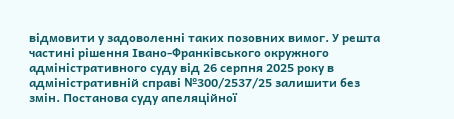відмовити у задоволенні таких позовних вимог. У решта частині рішення Івано-Франківського окружного адміністративного суду від 26 серпня 2025 року в адміністративній справі №300/2537/25 залишити без змін. Постанова суду апеляційної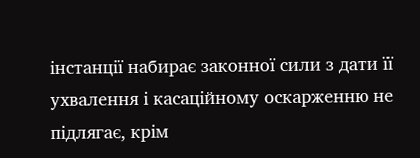інстанції набирає законної сили з дати її ухвалення і касаційному оскарженню не підлягає, крім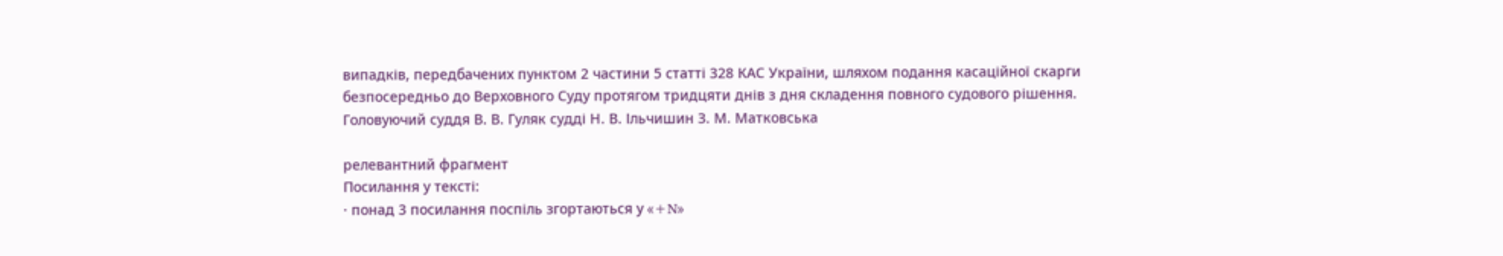випадків, передбачених пунктом 2 частини 5 статті 328 КАС України, шляхом подання касаційної скарги безпосередньо до Верховного Суду протягом тридцяти днів з дня складення повного судового рішення. Головуючий суддя В. В. Гуляк судді Н. В. Ільчишин З. М. Матковська

релевантний фрагмент
Посилання у тексті:
· понад 3 посилання поспіль згортаються у «+N»